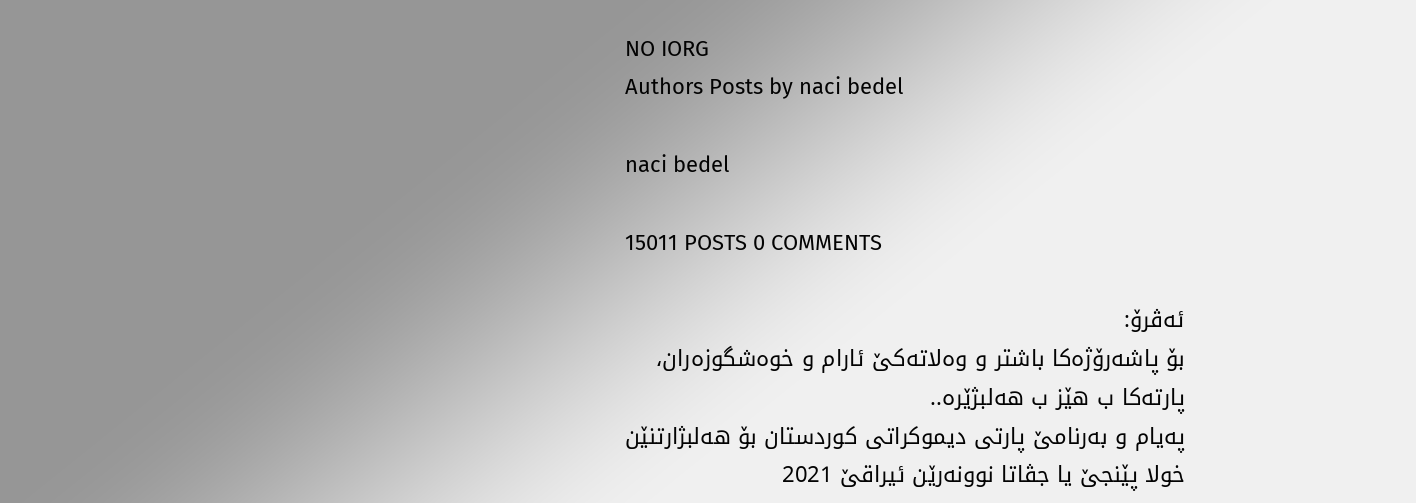NO IORG
Authors Posts by naci bedel

naci bedel

15011 POSTS 0 COMMENTS

ئه‌ڤرۆ:
بۆ پاشه‌رۆژه‌كا باشتر و وه‌لاته‌كێ ئارام و خوه‌شگوزه‌ران، پارته‌كا ب هێز ب هه‌لبژێره‌..
په‌یام و به‌رنامێ پارتی دیموكراتی كوردستان بۆ هه‌لبژارتنێن خولا پێنجێ یا جڤاتا نوونه‌رێن ئیراقێ 2021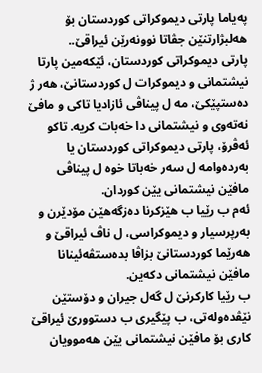په‌یاما پارتی دیموكراتی كوردستان بۆ هه‌لبژارتنێن جڤاتا نوونه‌رێن ئیراقێ..
پارتی دیموكراتی كوردستان، ئێكه‌مین پارتا نیشتمانی و دیموكرات ل كوردستانێ، هه‌ر ژ ده‌ستپێكێ، مه‌ ل پیناڤی ئازادیا تاكی و مافێ نه‌ته‌وی و نیشتمانی دا خه‌بات كریه‌. تاكو ئه‌ڤرۆ، پارتی دیموكراتی كوردستان یا به‌رده‌وامه‌ ل سه‌ر خه‌باتا خوه‌ ل پیناڤی مافێن نیشتمانی یێن كوردان.
ئه‌م ب رێیا ب هێزكرنا ده‌زگه‌هێن مۆدێرن و به‌رپرسیار و دیموكراسی، ل ناڤ ئیراقێ و هه‌رێما كوردستانێ بزاڤا بده‌ستڤه‌ئینانا مافێن نیشتمانی دكه‌ین.
ب رێیا كاركرنێ ل گه‌ل جیران و دۆستێن نێڤده‌وله‌تی، ب پێگیری ب دستوورێ ئیراقێ كاری بۆ مافێن نیشتمانی یێن هه‌موویان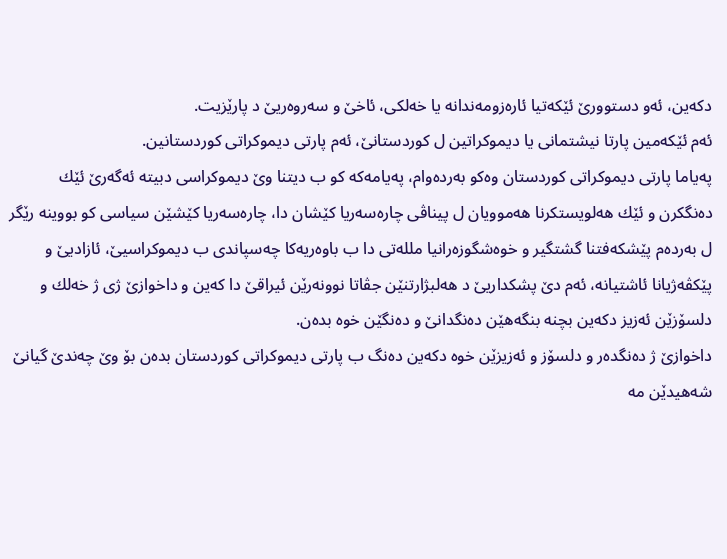دكه‌ین، ئه‌و دستوورێ ئێكه‌تیا ئاره‌زومه‌ندانه‌ یا خه‌لكی، ئاخێ و سه‌روه‌ریێ د پارێزیت.
ئه‌م ئێكه‌مین پارتا نیشتمانی یا دیموكراتین ل كوردستانێ، ئه‌م پارتی دیموكراتی كوردستانین.
په‌یاما پارتی دیموكراتی كوردستان وه‌كو به‌رده‌وام، په‌یامه‌كه‌ كو ب دیتنا وێ دیموكراسی دبیته‌ ئه‌گه‌رێ ئێك ده‌نگكرن و ئێك هه‌لویستكرنا هه‌موویان ل پیناڤی چاره‌سه‌ریا كێشان دا، چاره‌سه‌ریا كێشێن سیاسی كو بووینه‌ رێگر ل به‌رده‌م پێشكه‌فتنا گشتگیر و خوه‌شگوزه‌رانیا ملله‌تی دا ب باوه‌ریه‌كا چه‌سپاندی ب دیموكراسیێ، ئازادیێ و پێكڤه‌ژیانا ئاشتیانه‌، ئه‌م دێ پشكداریێ د هه‌لبژارتنێن جڤاتا نوونه‌رێن ئیراقێ دا كه‌ین و داخوازێ ژی ژ خه‌لك و دلسۆزێن ئه‌زیز دكه‌ین بچنه‌ بنگه‌هێن ده‌نگدانێ و ده‌نگێن خوه‌ بده‌ن.
داخوازێ ژ ده‌نگده‌ر و دلسۆز و ئه‌زیزێن خوه‌ دكه‌ین ده‌نگ ب پارتی دیموكراتی كوردستان بده‌ن بۆ وێ چه‌ندێ گیانێ شه‌هیدێن مه‌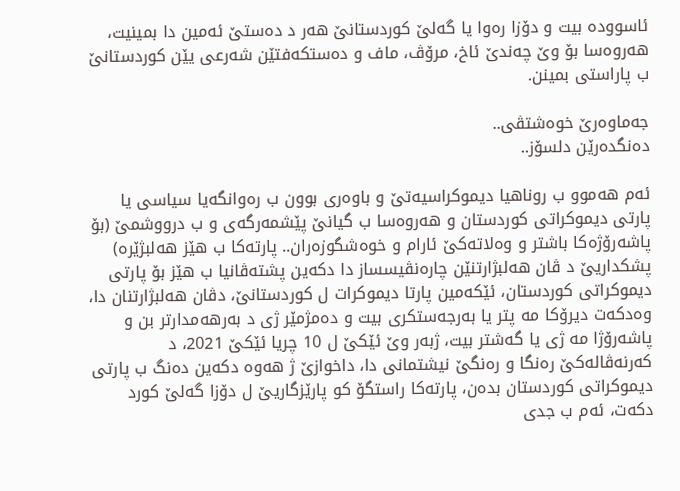ئاسووده‌ بیت و دۆزا ره‌وا یا گه‌لێ كوردستانێ هه‌ر د ده‌ستێ ئه‌مین دا بمینیت، هه‌روه‌سا بۆ وێ چه‌ندێ ئاخ، مرۆڤ، ماف و ده‌ستكه‌فتێن شه‌رعی یێن كوردستانێ ب پاراستی بمینن.

جه‌ماوه‌رێ خوه‌شتڤی..
ده‌نگده‌رێن دلسۆز..

ئه‌م هه‌موو ب روناهیا دیموكراسیه‌تێ و باوه‌ری بوون ب ره‌وانگه‌یا سیاسی یا پارتی دیموكراتی كوردستان و هه‌روه‌سا ب گیانێ پێشمه‌رگه‌ی و ب درووشمێ (بۆ پاشه‌رۆژه‌كا باشتر و وه‌لاته‌كێ ئارام و خوه‌شگوزه‌ران.. پارته‌كا ب هێز هه‌لبژێره‌) پشكداریێ د ڤان هه‌لبژارتنێن چاره‌نڤیسساز دا دكه‌ین پشته‌ڤانیا ب هێز بۆ پارتی دیموكراتی كوردستان، ئێكه‌مین پارتا دیموكرات ل كوردستانێ، دڤان هه‌لبژارتنان دا، وه‌دكه‌ت دیرۆكا مه‌ پتر یا به‌رجه‌ستكری بیت و ده‌مژمێر ژی د به‌رهه‌مدارتر بن و پاشه‌رۆژا مه‌ ژی یا گه‌شتر بیت، ژبه‌ر وێ ئێكێ ل 10 چریا ئێكێ 2021، د كه‌رنه‌ڤاله‌كێ ره‌نگا و ره‌نگێ نیشتمانی دا، داخوازێ ژ هه‌وه‌ دكه‌ین ده‌نگ ب پارتی دیموكراتی كوردستان بده‌ن، پارته‌كا راستگۆ كو پارێزگاریێ ل دۆزا گه‌لێ كورد دكه‌ت، ئه‌م ب جدی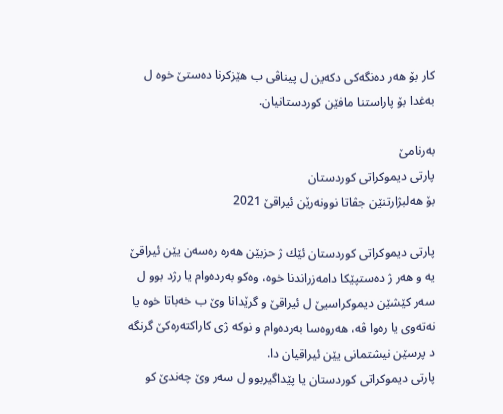كار بۆ هه‌ر ده‌نگه‌كی دكه‌ین ل پیناڤی ب هێزكرنا ده‌ستێ خوه‌ ل به‌غدا بۆ پاراستنا مافێن كوردستانیان.

به‌رنامێ
پارتی دیموكراتی كوردستان
بۆ هه‌لبژارتنێن جڤاتا نوونه‌رێن ئیراقێ 2021

پارتی دیموكراتی كوردستان ئێك ژ حزبێن هه‌ره‌ ره‌سه‌ن یێن ئیراقێ یه‌ و هه‌ر ژ ده‌ستپێكا دامه‌زراندنا خوه‌، وه‌كو به‌رده‌وام یا رژد بوو ل سه‌ر كێشێن دیموكراسیێ ل ئیراقێ و گرێدانا وێ ب خه‌باتا خوه‌ یا نه‌ته‌وی یا ره‌وا ڤه‌، هه‌روه‌سا به‌رده‌وام و نوكه‌ ژی كاراكته‌ره‌كێ گرنگه‌ د پرسێن نیشتمانی یێن ئیراقیان دا.
پارتی دیموكراتی كوردستان یا پێداگیربوو ل سه‌ر وێ چه‌ندێ كو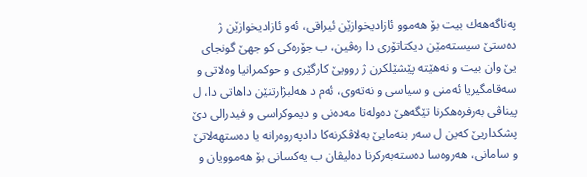په‌ناگه‌هه‌ك بیت بۆ هه‌موو ئازادیخوازێن ئیراقی، ئه‌و ئازادیخوازێن ژ ده‌ستێ سیسته‌مێن دیكتاتۆری دا ره‌ڤین، ب جۆره‌كی كو جهێ گونجای یێ وان بیت و نه‌هێته‌ پێشێلكرن ژ روویێ كارگێری و حوكمرانیا وه‌لاتی و سه‌قامگیریا ئه‌منی و سیاسی و نه‌ته‌وی، ئه‌م د هه‌لبژارتنێن داهاتی دا، ل پیناڤی به‌رفره‌هكرنا تێگه‌هێ ده‌وله‌تا مه‌ده‌نی و دیموكراسی و فیدرالی دێ پشكداریێ كه‌ین ل سه‌ر بنه‌مایێ به‌لاڤكرنه‌كا دادپه‌روه‌رانه‌ یا ده‌ستهه‌لاتێ و سامانی، هه‌روه‌سا ده‌سته‌به‌ركرنا ده‌لیڤان ب یه‌كسانی بۆ هه‌موویان و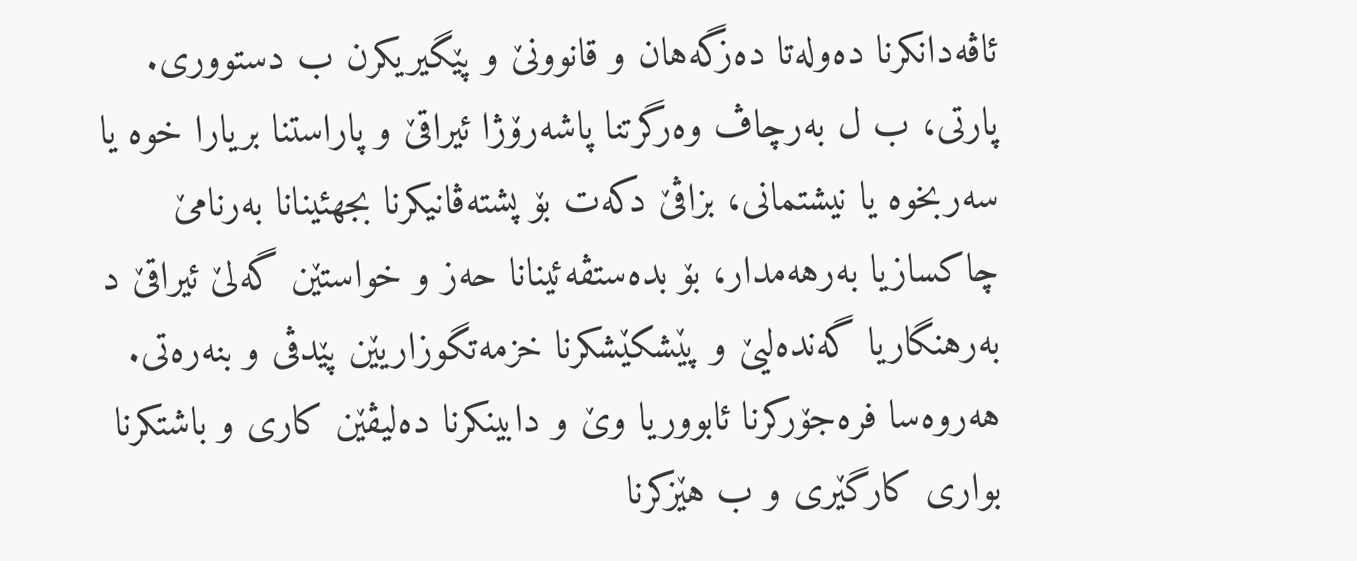ئاڤه‌دانكرنا ده‌وله‌تا ده‌زگه‌هان و قانوونێ و پێگیریكرن ب دستووری.
پارتی، ب ل به‌رچاڤ وه‌رگرتنا پاشه‌رۆژا ئیراقێ و پاراستنا بریارا خوه‌ یا سه‌ربخوه‌ یا نیشتمانی، بزاڤێ دكه‌ت بۆ پشته‌ڤانیكرنا بجهئینانا به‌رنامێ چاكسازیا به‌رهه‌مدار، بۆ بده‌ستڤه‌ئینانا حه‌ز و خواستێن گه‌لێ ئیراقێ د به‌رهنگاریا گه‌نده‌لیێ و پێشكێشكرنا خزمه‌تگوزاریێن پێدڤی و بنه‌ره‌تی. هه‌روه‌سا فره‌جۆركرنا ئابووریا وێ و دابینكرنا ده‌لیڤێن كاری و باشتكرنا بواری كارگێری و ب هێزكرنا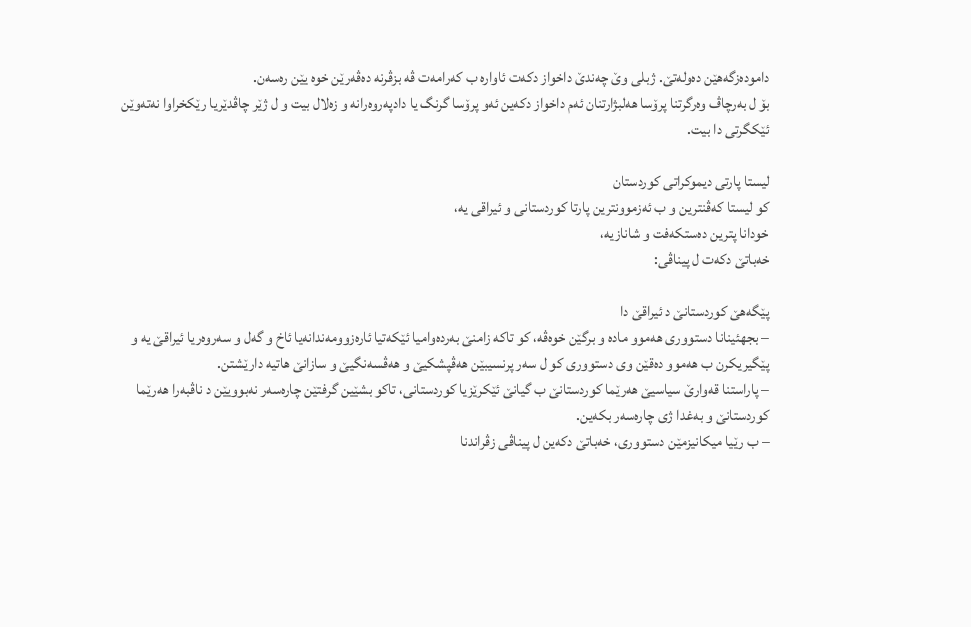داموده‌زگه‌هێن ده‌وله‌تێ. ژبلی وێ چه‌ندێ داخواز دكه‌ت ئاواره‌ ب كه‌رامه‌ت ڤه‌ بزڤرنه‌ ده‌ڤه‌رێن خوه‌ یێن ره‌سه‌ن.
بۆ ل به‌رچاڤ وه‌رگرتنا پرۆسا هه‌لبژارتنان ئه‌م داخواز دكه‌ین ئه‌و پرۆسا گرنگ یا دادپه‌روه‌رانه‌ و زه‌لال بیت و ل ژێر چاڤدێریا رێكخراوا نه‌ته‌وێن ئێكگرتی دا بیت.

لیستا پارتی دیموكراتی كوردستان
كو لیستا كه‌ڤنترین و ب ئه‌زموونترین پارتا كوردستانی و ئیراقی یه‌،
خودانا پترین ده‌ستكه‌فت و شانازیه‌،
خه‌باتێ دكه‌ت ل پیناڤی:

پێگه‌هێ كوردستانێ د ئیراقێ دا
– بجهئینانا دستووری هه‌موو ماده‌ و برگێن خوه‌ڤه‌، كو تاكه‌ زامنێ به‌رده‌وامیا ئێكه‌تیا ئاره‌زوومه‌ندانه‌یا ئاخ و گه‌ل و سه‌روه‌ریا ئیراقێ یه‌ و پێگیریكرن ب هه‌موو ده‌قێن وی دستووری كو ل سه‌ر پرنسیبێن هه‌ڤپشكیێ و هه‌ڤسه‌نگیێ و سازانێ هاتیه‌ دارێشتن.
– پاراستنا قه‌وارێ سیاسیێ هه‌رێما كوردستانێ ب گیانێ ئێكرێزیا كوردستانی، تاكو بشێین گرفتێن چاره‌سه‌ر نه‌بوویێن د ناڤبه‌را هه‌رێما كوردستانێ و به‌غدا ژی چاره‌سه‌ر بكه‌ین.
– ب رێیا میكانیزمێن دستووری، خه‌باتێ دكه‌ین ل پیناڤی زڤراندنا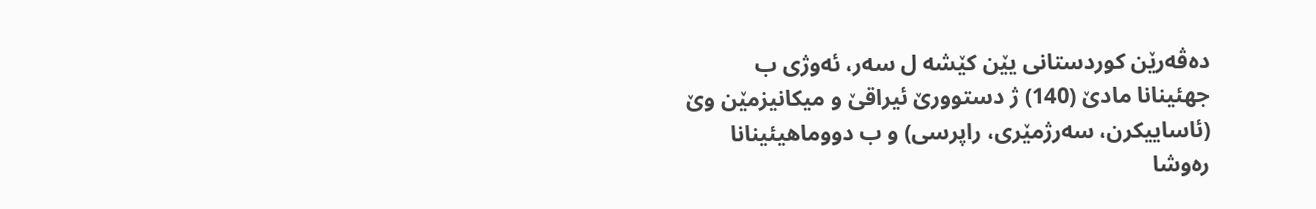ده‌ڤه‌رێن كوردستانی یێن كێشه‌ ل سه‌ر، ئه‌وژی ب جهئینانا مادێ (140) ژ دستوورێ ئیراقێ و میكانیزمێن وێ (ئاساییكرن، سه‌رژمێری، راپرسی) و ب دووماهیئینانا ره‌وشا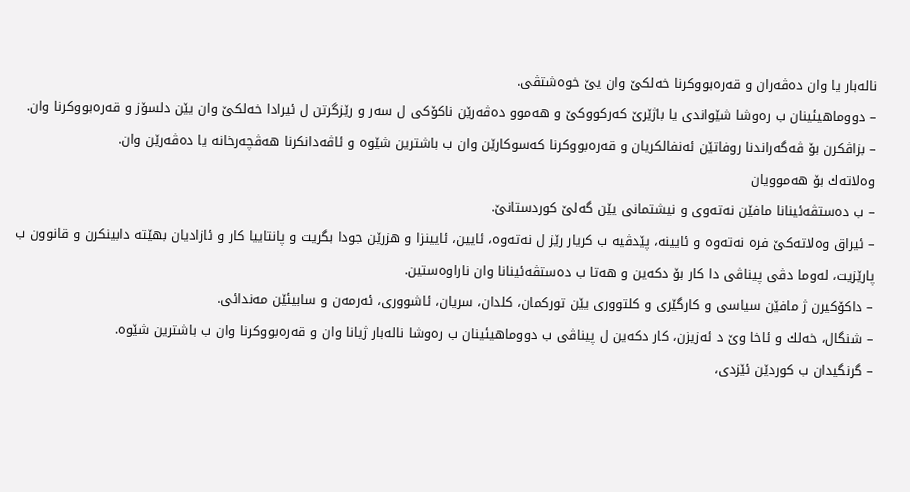ناله‌بار یا وان ده‌ڤه‌ران و قه‌ره‌بووكرنا خه‌لكێ وان یێ خوه‌شتڤی.
– دووماهیئینان ب ره‌وشا شێواندی یا باژێرێ كه‌ركووكێ و هه‌موو ده‌ڤه‌رێن ناكۆكی ل سه‌ر و رێزگرتن ل ئیرادا خه‌لكێ وان یێن دلسۆز و قه‌ره‌بووكرنا وان.
– بزاڤكرن بۆ ڤه‌گه‌راندنا روفاتێن ئه‌نفالكریان و قه‌ره‌بووكرنا كه‌سوكارێن وان ب باشترین شێوه‌ و ئاڤه‌دانكرنا هه‌ڤچه‌رخانه‌ یا ده‌ڤه‌رێن وان.
وه‌لاته‌ك بۆ هه‌موویان
– ب ده‌ستڤه‌ئینانا مافێن نه‌ته‌وی و نیشتمانی یێن گه‌لێ كوردستانێ.
– ئیراق وه‌لاته‌كێ فره‌ نه‌ته‌وه‌ و ئایینه‌، پێدڤیه‌ ب كریار رێز ل نه‌ته‌وه‌، ئایین، ئایینزا و هزرێن جودا بگریت و پانتاییا كار و ئازادیان بهێته‌ دابینكرن و قانوون ب پارێزیت، له‌وما دڤی پیناڤی دا كار بۆ دكه‌ین و هه‌تا ب ده‌ستڤه‌ئینانا وان ناراوه‌ستین.
– داكۆكیرن ژ مافێن سیاسی و كارگێری و كلتووری یێن توركمان، كلدان، سریان، ئاشووری، ئه‌رمه‌ن و سابیئێن مه‌ندائی.
– شنگال، خه‌لك و ئاخا وێ د ئه‌زیزن، كار دكه‌ین ل پیناڤی ب دووماهیئینان ب ره‌وشا ناله‌بار ژیانا وان و قه‌ره‌بووكرنا وان ب باشترین شێوه‌.
– گرنگیدان ب كوردێن ئێزدی،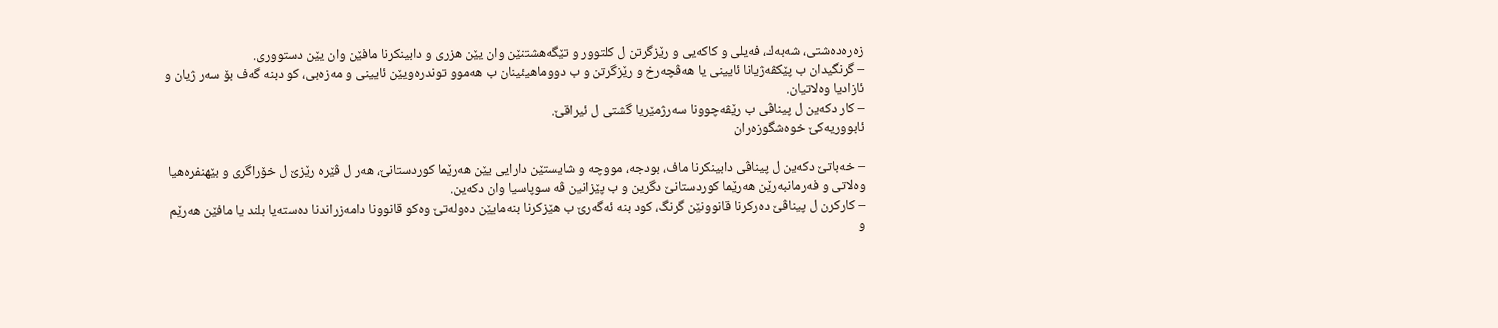زه‌ره‌ده‌شتی، شه‌به‌ك، فه‌یلی و كاكه‌یی و رێزگرتن ل كلتوور و تێگه‌هشتنێن وان یێن هزری و دابینكرنا مافێن وان یێن دستووری.
– گرنگیدان ب پێكڤه‌ژیانا ئایینی یا هه‌ڤچه‌رخ و رێزگرتن و ب دووماهیئینان ب هه‌موو توندره‌ویێن ئایینی و مه‌زه‌بی، كو دبنه‌ گه‌ف بۆ سه‌ر ژیان و ئازادیا وه‌لاتیان.
– كار دكه‌ین ل پیناڤی ب رێڤه‌چوونا سه‌رژمێریا گشتی ل ئیراقێ.
ئابووریه‌كێ خوه‌شگوزه‌ران

– خه‌باتێ دكه‌ین ل پیناڤی دابینكرنا ماف، بودجه‌، مووچه‌ و شایستێن دارایی یێن هه‌رێما كوردستانێ، هه‌ر ل ڤێره‌ رێزێ ل خۆراگری و بێهنفره‌هیا وه‌لاتی و فه‌رمانبه‌رێن هه‌رێما كوردستانێ دگرین و ب پێزانین ڤه‌ سوپاسیا وان دكه‌ین.
– كاركرن ل پیناڤێ ده‌ركرنا قانوونێن گرنگ، كود بنه‌ ئه‌گه‌رێ ب هێزكرنا بنه‌مایێن ده‌وله‌تێ وه‌كو قانوونا دامه‌زراندنا ده‌سته‌یا بلند یا مافێن هه‌رێم و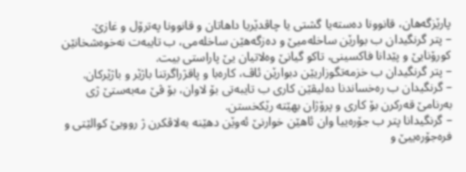پارێزگه‌هان، قانوونا ده‌سته‌یا گشتی یا چاڤدێریا داهاتان و قانوونا په‌ترۆل و غازێ.
– پتر گرنگیدان ب بوارێن ساخله‌میێ و ده‌زگه‌هێن ساخله‌می، ب تایبه‌ت نه‌خوه‌شخانێن كورۆنایێ و پێدانا فاكسینی، تاكو گیانێ وه‌لاتیان یێ پاراستی بیت.
– پتر گرنگیدان ب خزمه‌تگوزاریێن دبوارێن ئاڤ، كاره‌با و پاقژراگرتنا باژێر و باژێركان.
– گرنگیدان ب ره‌خساندنا ده‌لیڤێن كاری ب تایبه‌تی بۆ لاوان، بۆ ڤێ مه‌به‌ستێ ژی به‌رنامێ قه‌ركرن بۆ كاری و پرۆژان بهێته‌ رێكخستن.
– گرنگیدانا پتر ب جۆره‌ییا وان ئاهێن خوارنێ ئه‌وێن دهێنه‌ به‌لاڤكرن ژ روویێ كوالێتی و فره‌جۆره‌ییێ و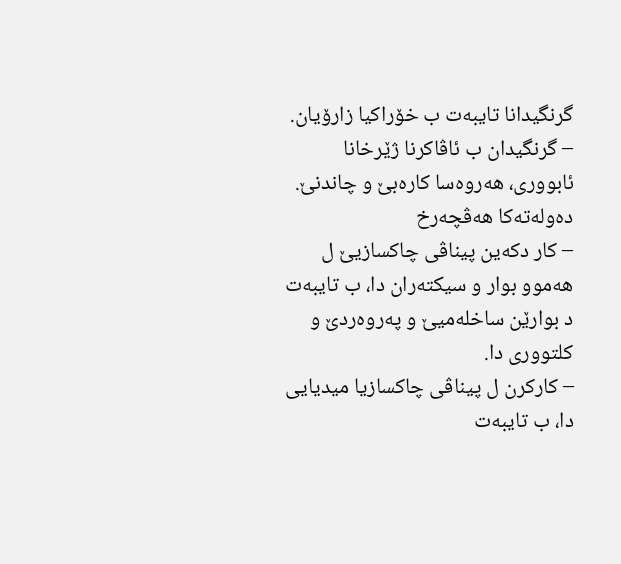گرنگیدانا تایبه‌ت ب خۆراكیا زارۆیان.
– گرنگیدان ب ئاڤاكرنا ژێرخانا ئابووری، هه‌روه‌سا كاره‌بێ و چاندنێ.
ده‌وله‌ته‌كا هه‌ڤچه‌رخ
– كار دكه‌ین پیناڤی چاكسازیێ ل هه‌موو بوار و سیكته‌ران دا، ب تایبه‌ت د بوارێن ساخله‌میێ و په‌روه‌ردێ و كلتووری دا.
– كاركرن ل پیناڤی چاكسازیا میدیایی دا، ب تایبه‌ت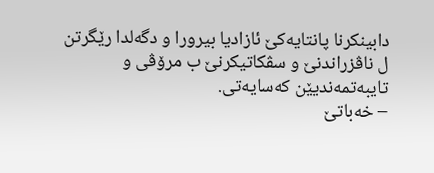دابینكرنا پانتایه‌كێ ئازادیا بیرورا و دگه‌لدا رێگرتن ل ناڤزراندنێ و سڤكاتیكرنێ ب مرۆڤی و تایبه‌تمه‌ندیێن كه‌سایه‌تی.
– خه‌باتێ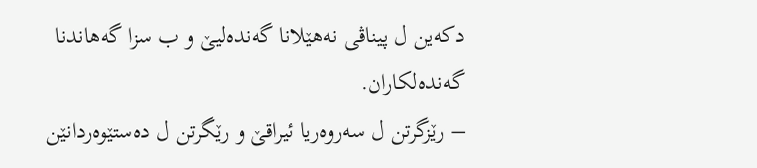دكه‌ین ل پیناڤی نه‌هێلانا گه‌نده‌لیێ و ب سزا گه‌هاندنا گه‌نده‌لكاران.
– رێزگرتن ل سه‌روه‌ریا ئیراقێ و رێگرتن ل ده‌ستێوه‌ردانێن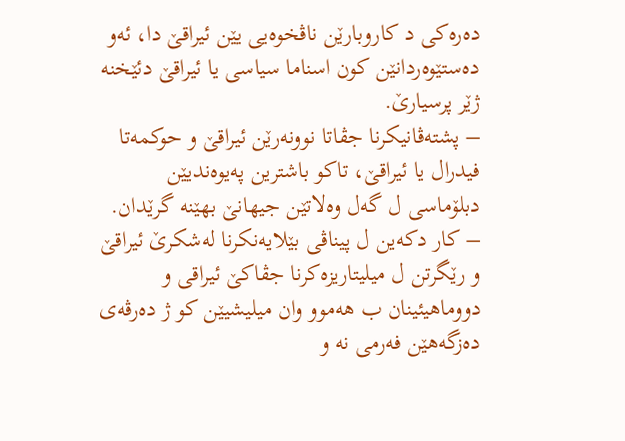ده‌ره‌كی د كاروبارێن ناڤخوه‌یی یێن ئیراقێ دا، ئه‌و ده‌ستێوه‌ردانێن كون اسناما سیاسی یا ئیراقێ دئێخنه‌ ژێر پرسیارێ.
– پشته‌ڤانیكرنا جڤاتا نوونه‌رێن ئیراقێ و حوكمه‌تا فیدرال یا ئیراقێ، تاكو باشترین په‌یوه‌ندیێن دبلۆماسی ل گه‌ل وه‌لاتێن جیهانێ بهێنه‌ گرێدان.
– كار دكه‌ین ل پیناڤی بێلایه‌نكرنا له‌شكرێ ئیراقێ و رێگرتن ل میلیتاریزه‌كرنا جڤاكێ ئیراقی و دووماهیئینان ب هه‌موو وان میلیشیێن كو ژ ده‌رڤه‌ی ده‌زگه‌هێن فه‌رمی نه‌ و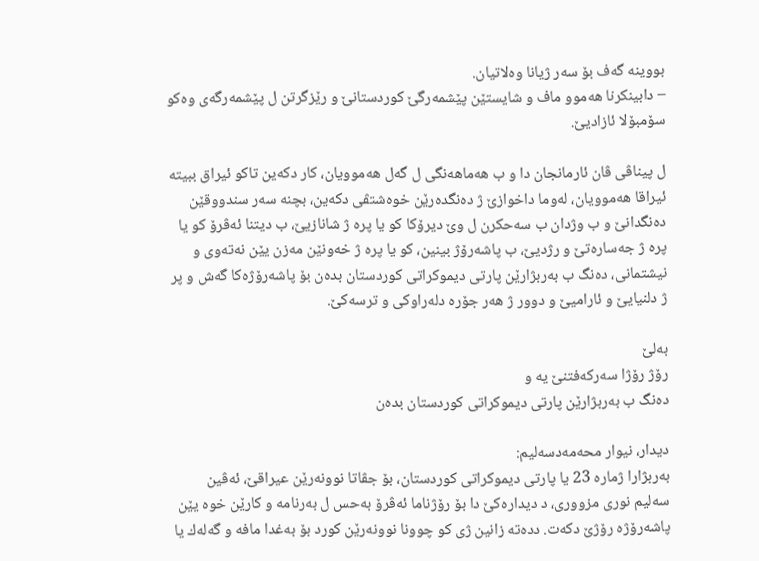بووینه‌ گه‌ف بۆ سه‌ر ژیانا وه‌لاتیان.
– دابینكرنا هه‌موو ماف و شایستێن پێشمه‌رگێ كوردستانێ و رێزگرتن ل پێشمه‌رگه‌ی وه‌كو سۆمبۆلا ئازادیێ.

ل پیناڤی ڤان ئارمانجان دا و ب هه‌ماهه‌نگی ل گه‌ل هه‌موویان، كار دكه‌ین تاكو ئیراق ببیته‌ ئیراقا هه‌موویان، له‌وما داخوازێ ژ ده‌نگده‌رێن خوه‌شتڤی دكه‌ین، بچنه‌ سه‌ر سندووقێن ده‌نگدانێ و ب وژدان ب سه‌حكرن ل وێ دیرۆكا كو یا پره‌ ژ شانازیێ، ب دیتنا ئه‌ڤرۆ كو یا پره‌ ژ جه‌ساره‌تێ و رژدیێ، ب پاشه‌رۆژ بینین، كو یا پره‌ ژ خه‌ونێن مه‌زن یێن نه‌ته‌وی و نیشتمانی، ده‌نگ ب به‌ربژارێن پارتی دیموكراتی كوردستان بده‌ن بۆ پاشه‌رۆژه‌كا گه‌ش و پر ژ دلنیایێ و ئارامیێ و دوور ژ هه‌ر جۆره‌ دله‌راوكی و ترسه‌كێ.

به‌لێ
رۆژ رۆژا سه‌ركه‌فتنێ یه‌ و
ده‌نگ ب به‌ربژارێن پارتی دیموكراتی كوردستان بده‌ن

دیدار، نیوار محه‌مه‌دسه‌لیم:
به‌ربژارا ژماره‌ 23 یا پارتی دیموكراتی كوردستان، بۆ جڤاتا نوونه‌رێن عیراقێ‌، ئه‌ڤین سه‌لیم نوری مزووری، د دیداره‌كێ‌ دا بۆ رۆژناما ئه‌ڤرۆ به‌حس ل به‌رنامه‌ و كارێن خوه‌ یێن پاشه‌رۆژه‌ رۆژێ‌ دكه‌ت. دده‌ته‌ زانین ژی كو چوونا نوونه‌رێن كورد بۆ به‌غدا مافه‌ و گه‌له‌ك یا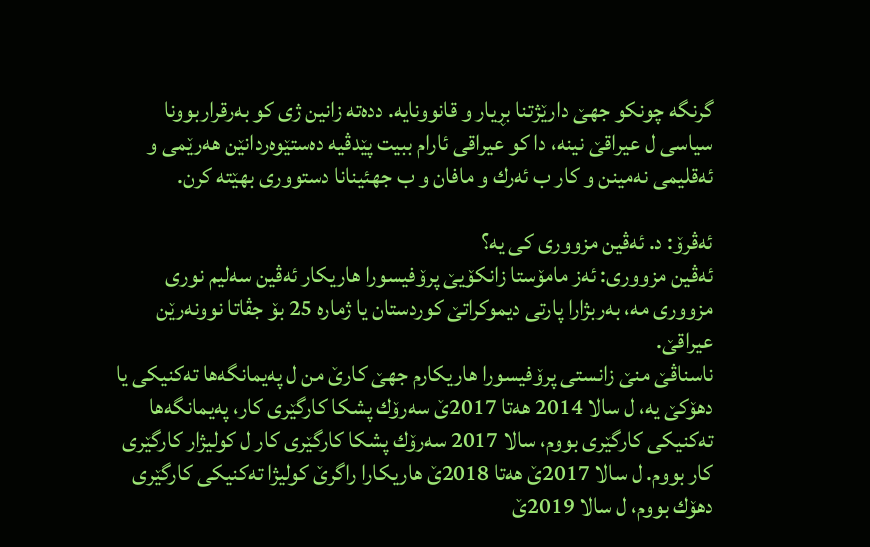گرنگه‌ چونكو جهێ‌ دارێژتنا بڕیار و قانوونایه‌. دده‌ته‌ زانین ژی كو به‌رقراربوونا سیاسی ل عیراقێ‌ نینه‌، دا كو عیراقی ئارام ببیت پێدڤیه‌ ده‌ستێوه‌ردانێن هه‌رێمی و ئه‌قلیمی نه‌مینن و كار ب ئه‌رك و مافان و ب جهئینانا دستووری بهێته‌ كرن.

ئه‌ڤرۆ: د. ئه‌ڤین مزووری كی یه‌؟
ئه‌ڤین مزووری: ئه‌ز مامۆستا زانكۆیێ پرۆفیسورا هاریكار ئه‌ڤین سه‌لیم نوری مزووری مه‌، به‌ربژارا پارتی دیموكراتێ كوردستان یا ژماره‌ 25 بۆ جڤاتا نوونه‌رێن عیراقێ‌.
ناسناڤێ منێ زانستی پرۆفیسورا هاریكارم جهێ كارێ من ل په‌یمانگه‌ها ته‌كنیكی یا دهۆكێ یه‌، ل سالا 2014 هه‌تا 2017ێ‌ سه‌رۆك پشكا كارگێری كار، په‌یمانگه‌ها ته‌كنیكی كارگێری بووم، سالا 2017 سه‌رۆك پشكا كارگێری كار ل كولیژار كارگێری كار بووم. ل سالا 2017ێ‌ هه‌تا 2018ێ‌ هاریكارا راگرێ‌ كولیژا ته‌كنیكی كارگێری دهۆك بووم، ل سالا 2019ێ‌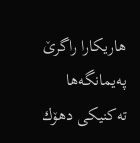هاریكارا راگرێ‌ په‌یمانگه‌ها ته‌كنیكی دهۆك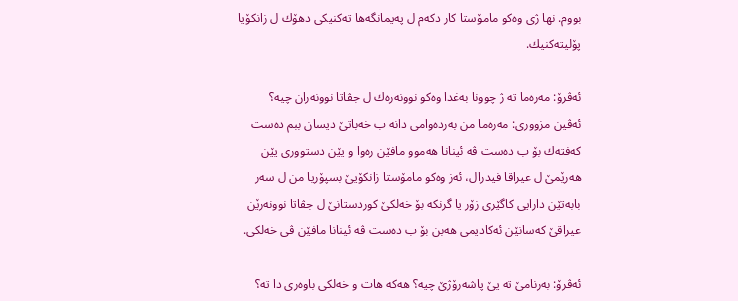بووم. نها ژی وه‌كو مامۆستا كار دكه‌م ل په‌یمانگه‌ها ته‌كنیكی دهۆك ل زانكۆیا پۆلیته‌كنیك.

ئه‌ڤرۆ: مه‌ره‌ما ته‌ ژ چوونا به‌غدا وه‌كو نوونه‌ره‌ك ل جڤاتا نوونه‌ران چیه‌؟
ئه‌ڤین مزووری: مه‌ره‌ما من به‌رده‌وامی دانه‌ ب خه‌باتێ دیسان ببم ده‌ست كه‌فته‌ك بۆ ب ده‌ست ڤه‌ ئینانا هه‌موو مافێن ره‌وا و یێن دستووری یێن هه‌رێمێ ل عیراقا فیدرال، ئه‌ز وه‌كو مامۆستا زانكۆیێ بسپۆریا من ل سه‌ر بابه‌تێن دارایی كاگێری زۆر یا گرنكه‌ بۆ خه‌لكێ كوردستانێ ل جڤاتا نوونه‌رێن عیراقێ كه‌سانێن ئه‌كادیمی هه‌بن بۆ ب ده‌ست ڤه‌ ئینانا مافێن ڤی خه‌لكی.

ئه‌ڤرۆ: به‌رنامێ ته‌ یێ پاشه‌رۆژێ چیه‌؟ هه‌كه‌ هات و خه‌لكی باوه‌ری دا ته‌؟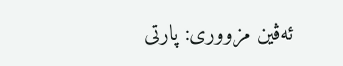ئه‌ڤین مزووری: پارتی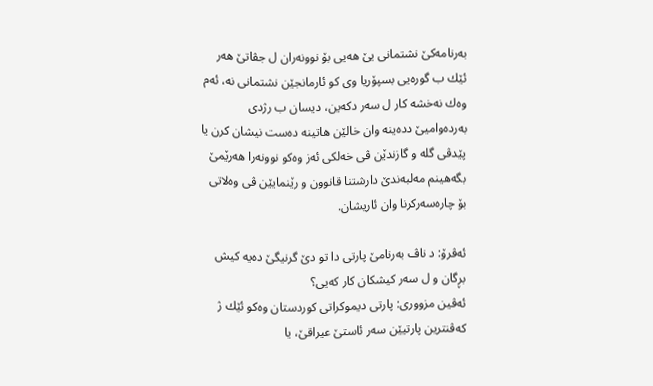به‌رنامه‌كێ‌ نشتمانی یێ‌ هه‌یی بۆ نوونه‌ران ل جڤاتێ هه‌ر ئێك ب گوره‌یی بسپۆریا وی كو ئارمانجێن نشتمانی نه‌، ئه‌م وه‌ك نه‌خشه‌ كار ل سه‌ر دكه‌ین، دیسان ب رژدی به‌رده‌وامیێ دده‌ینه‌ وان خالێن هاتینه‌ ده‌ست نیشان كرن یا پێدڤی گله‌ و گازندێن ڤی خه‌لكی ئه‌ز وه‌كو نوونه‌را هه‌رێمێ بگه‌هینم مه‌لبه‌ندێ دارشتنا قانوون و رێنمایێن ڤی وه‌لاتی بۆ چاره‌سه‌ركرنا وان ئاریشان.

ئه‌ڤرۆ: د ناڤ به‌رنامێ پارتی دا تو دێ گرنیگێ ده‌یه‌ كیش بڕگان و ل سه‌ر كیشكان كار كه‌یی؟
ئه‌ڤین مزووری: پارتی دیموكراتی كوردستان وه‌كو ئێك ژ كه‌ڤنترین پارتیێن سه‌ر ئاستێ‌ عیراقێ‌، یا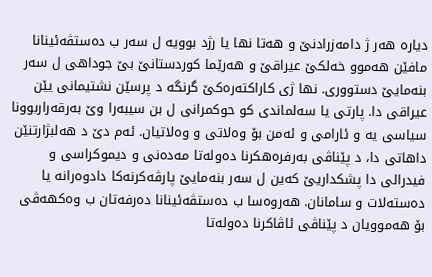دیاره‌ هه‌ر ژ دامه‌زرادنێ‌ و هه‌تا نها یا رژد بوویه‌ ل سه‌ر ب ده‌ستڤه‌ئینانا مافێن هه‌موو خه‌لكێ‌ عیراقێ‌ و هه‌رێما كوردستانێ‌ بێ‌ جوداهی ل سه‌ر بنه‌مایێ‌ دستووری. نها ژی كاراكته‌ره‌كێ‌ گرنگه‌ د پرسێن نشتیمانی یێن عیراقی دا. پارتی یا سه‌لماندی كو حوكمرانی ل بن سیبه‌را وێ‌ به‌رقه‌راربوونا سیاسی یه‌ و ئارامی و ئه‌من بۆ وه‌لاتی و وه‌لاتیان. ئه‌م دێ‌ د هه‌لبژارتنێن داهاتی دا، د پێناڤی به‌رفره‌هكرنا ده‌وله‌تا مه‌ده‌نی و دیموكراسی و فیدرالی دا پشكداریێ‌ كه‌ین ل سه‌ر بنه‌مایێ‌ پارڤه‌كرنه‌كا دادوه‌رانه‌ یا ده‌سته‌لات و سامانان. هه‌روه‌سا ب ده‌ستڤه‌ئینانا ده‌رفه‌تان ب وه‌كهه‌ڤی بۆ هه‌موویان د پێناڤی ئاڤاكرنا ده‌وله‌تا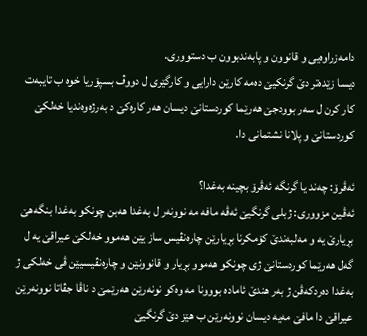دامه‌زراوه‌یی و قانوون و پابه‌ندبوون ب دستووری.
دیسا زێده‌تر دێ گرنكیێ ده‌مه‌ كارێن دارایی و كارگێری ل دووڤ بسپۆریا خوه‌ ب تایبه‌ت كار كرن ل سه‌ر بوودجێ هه‌رێما كوردستانێ‌ دیسان هه‌ر كاره‌كێ د به‌رژه‌وه‌ندیا خه‌لكێ كوردستانێ و پلانا نشتمانی دا.

ئه‌ڤرۆ: چه‌ند یا گرنگه‌ ئه‌ڤرۆ بچینه‌ به‌غدا؟
ئه‌ڤین مزووری: ژبلی گرنگیێ ئه‌ڤه‌ مافه‌ مه‌ نوونه‌ر ل به‌غدا هه‌بن چونكو به‌غدا بنگه‌هێ بڕیارێ یه‌ و مه‌لبه‌ندێ كۆمكرنا بڕیارێن چاره‌نڤیس ساز یێن هه‌موو خه‌لكێ عیراقێ‌ یه‌ ل گه‌ل هه‌رێما كوردستانێ‌ ژی چونكو هه‌موو بڕیار و قانوونێن و چاره‌نڤیسیێن ڤی خه‌لكی ژ به‌غدا ده‌ردكه‌ڤن ژ به‌ر هندێ ئاماده‌ بووونا مه‌ وه‌كو نونه‌رێن هه‌رێمێ د ناڤا جڤاتا نوونه‌رێن عیراقێ دا مافێ مه‌یه‌ دیسان نوونه‌رێن ب هێز دێ گرنگیێ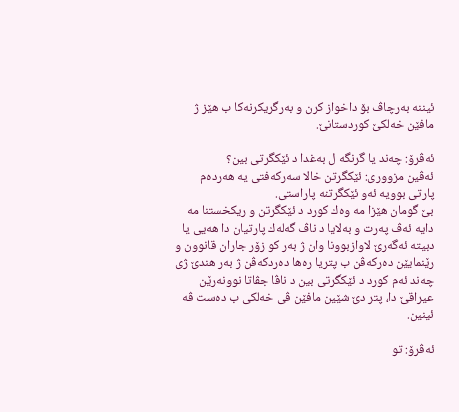ئیننه‌ به‌رچاڤ بۆ داخواز كرن و به‌رگریكرنه‌كا ب هێز ژ مافێن خه‌لكێ كوردستانێ.

ئه‌ڤرۆ: چه‌ند یا گرنگه‌ ل به‌غدا د ئێكگرتی بین؟
ئه‌ڤین مزووری: ئێكگرتن خالا سه‌ركه‌فتی یه‌ هه‌رده‌م پارتی بوویه‌ ئه‌و ئێكگرتنه‌ پاراستی.
بێ گومان هێزا مه‌ وه‌ك كورد د ئێكگرتن و ریكخستنا مه‌ دایه‌ ئه‌ڤ په‌رت و به‌لایا د ناڤ گه‌له‌ك پارتیان دا هه‌یی یا دبیته‌ ئه‌گه‌رێ لاوازبوونا وان ژ به‌ر كو زۆر جاران قانوون و رێنمایێن ده‌ركه‌ڤن ب پتریا ره‌ها ده‌ردكه‌ڤن ژ به‌ر هندێ ژی چه‌ند ئه‌م كورد د ئێكگرتی بین د ناڤا جڤاتا نوونه‌رێن عیراقێ دا، پتر دێ شێین مافێن ڤی خه‌لكی ب ده‌ست ڤه‌ ئینین.

ئه‌ڤرۆ: تو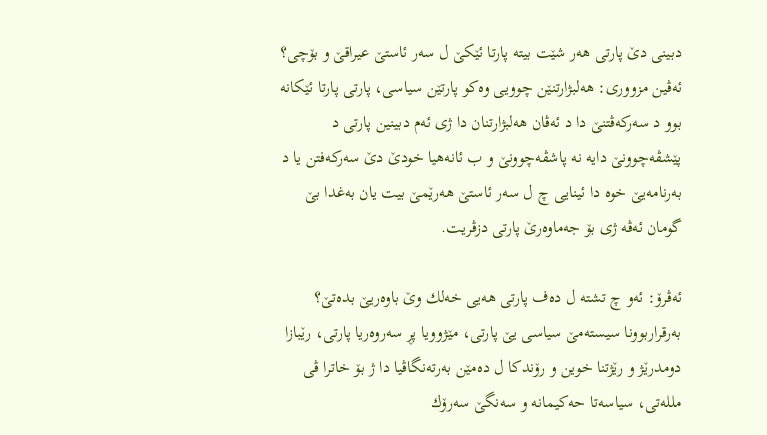دبینی دێ پارتی هه‌ر شێت بیته‌ پارتا ئێكێ ل سه‌ر ئاستێ عیراقێ و بۆچی؟
ئه‌ڤین مزووری: هه‌لبژارتنێن چوویی وه‌كو پارتێن سیاسی، پارتی پارتا ئێكانه‌ بوو د سه‌ركه‌ڤتنێ دا د ئه‌ڤان هه‌لبژارتنان دا ژی ئه‌م دبینین پارتی د پێشڤه‌چوونێ دایه‌ نه‌ پاشڤه‌چوونێ و ب ئانه‌هیا خودێ‌ دێ‌ سه‌ركه‌فتن یا د به‌رنامه‌یێ خوه‌ دا ئینایی چ ل سه‌ر ئاستێ‌ هه‌رێمێ بیت یان به‌غدا بێ گومان ئه‌ڤه‌ ژی بۆ جه‌ماوه‌رێ پارتی دزڤریت.

ئه‌ڤرۆ: ئه‌و چ تشته‌ ل ده‌ف پارتی هه‌یی خه‌لك وێ‌ باوه‌ریێ بده‌تێ؟
به‌رقراربوونا سیسته‌مێ سیاسی یێ پارتی، مێژوویا پڕ سه‌روه‌ریا پارتی، رێبازا دومدرێژ و رێژتنا خوین و رۆندكا ل ده‌مێن به‌رته‌نگاڤیا دا ژ بۆ خاترا ڤی ملله‌تی، سیاسه‌تا حه‌كیمانه‌ و سه‌نگێ سه‌رۆك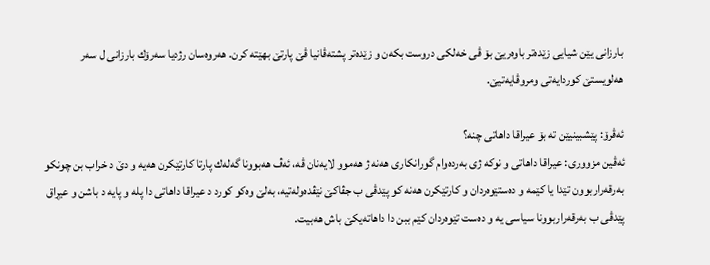بارزانی یێن شیایی زێده‌تر باوه‌ریێ بۆ ڤی خه‌لكی دروست بكه‌ن و زێده‌تر پشته‌ڤانیا ڤێ پارتێ بهێته‌ كرن. هه‌روه‌سان رژدیا سه‌رۆك بارزانی ل سه‌ر هه‌لویستێ كوردایه‌تی ومروڤایه‌تیێ.

ئه‌ڤرۆ: پێشبینیێن ته‌ بۆ عیراقا داهاتی چنه‌؟
ئه‌ڤین مزووری: عیراقا داهاتی و نوكه‌ ژی به‌رده‌وام گورانكاری هه‌نه‌ ژ هه‌موو لایه‌نان ڤه‌، ئه‌ڤ هه‌بوونا گه‌له‌ك پارتا كارتێكرن هه‌یه‌ و دێ د خراب بن چونكو به‌رقه‌راربوون تێدا یا كێمه‌ و ده‌ستێوه‌ردان و كارتێكرن هه‌نه‌ كو پێدڤی ب جڤاكێ نێڤده‌وله‌تیه‌، به‌لێ وه‌كو كورد د عیراقا داهاتی دا پله‌ و پایه‌ د باشن و عیڕاق پێدڤی ب به‌رقه‌راربوونا سیاسی یه‌ و ده‌ست تێوه‌ردان كێم ببن دا داهاته‌یكێ باش هه‌بیت.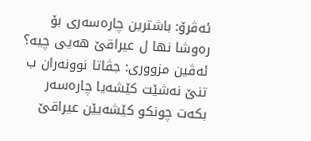ئه‌ڤرۆ: باشترین چاره‌سه‌ری بۆ ره‌وشا نها ل عیراقێ‌ هه‌یی چیه‌؟
ئه‌ڤین مزووری: جڤاتا نوونه‌ران ب تنێ‌ نه‌شێت كێشه‌یا چاره‌سه‌ر بكه‌ت چونكو كێشه‌یێن عیراقێ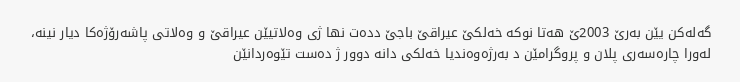گه‌له‌كن یێن به‌رێ 2003ێ‌ هه‌تا نوكه‌ خه‌لكێ عیراقێ باجێ دده‌ت نها ژی وه‌لاتیێن عیراقێ‌ و وه‌لاتی پاشه‌رۆژه‌كا دیار نینه‌، له‌ورا چاره‌سه‌ری پلان و پروگرامێن د به‌رژه‌وه‌ندیا خه‌لكی دانه‌ دوور ژ ده‌ست تێوه‌ردانێن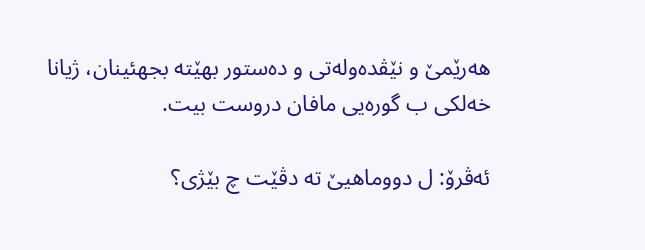هه‌رێمێ‌ و نێڤده‌وله‌تی و ده‌ستور بهێته‌ بجهئینان، ژیانا خه‌لكی ب گوره‌یی مافان دروست بیت.

ئه‌ڤرۆ: ل دووماهیێ‌ ته‌ دڤێت چ بێژی؟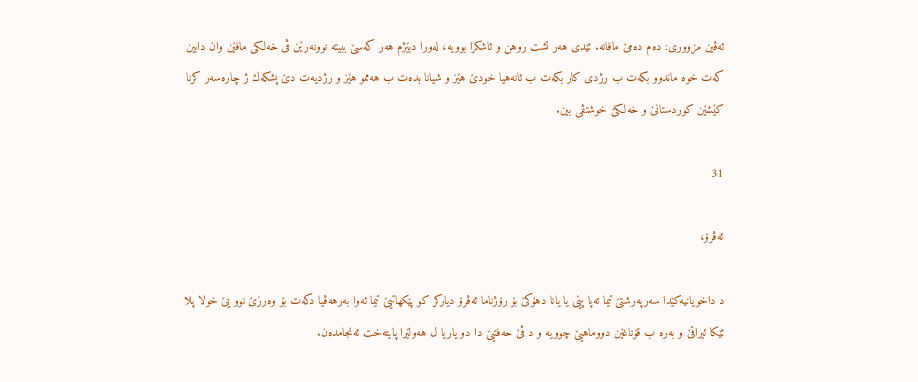ئه‌ڤین مزووری: ده‌م ده‌مێ مافانه‌. ئێدی هه‌ر تشت روهن و ئاشكرا بوویه‌، له‌ورا دبێژم هه‌ر كه‌سێ ببیته‌ نوونه‌رێن ڤی خه‌لكی مافێن وان دابین كه‌ت خوه‌ ماندوو بكه‌ت ب رژدی كار بكه‌ت ب ئانه‌هیا خودێ هێز و شیانا بده‌ت ب هه‌ممو هێز و رژدیه‌ت دێ‌ پشكه‌ك ژ چاره‌سه‌ر كرنا كێشێن كوردستانێ و خه‌لكێ خوشتڤی بین.

31

ئه‌ڤرۆ،

د داخویانیه‌كێدا سه‌رپه‌رشتێ‌ تیما ته‌پا پێی یا یانا دهۆكێ‌ بۆ رۆژناما ئه‌ڤرۆ دیاركر كو پێكهاتیێ‌ تیما ئه‌وا به‌رهه‌ڤیا دكه‌ت بۆ وه‌رزێ‌ نوو یێ‌ خولا پلا ئێكا ئیراقێ‌ و به‌ره‌ ب قۆناغێن دووماهیێ‌ چوویه‌ و د ڤێ‌ حه‌فتیێ‌ دا دو یاریا ل هه‌ولێرا پایته‌خت ئه‌نجامده‌ن.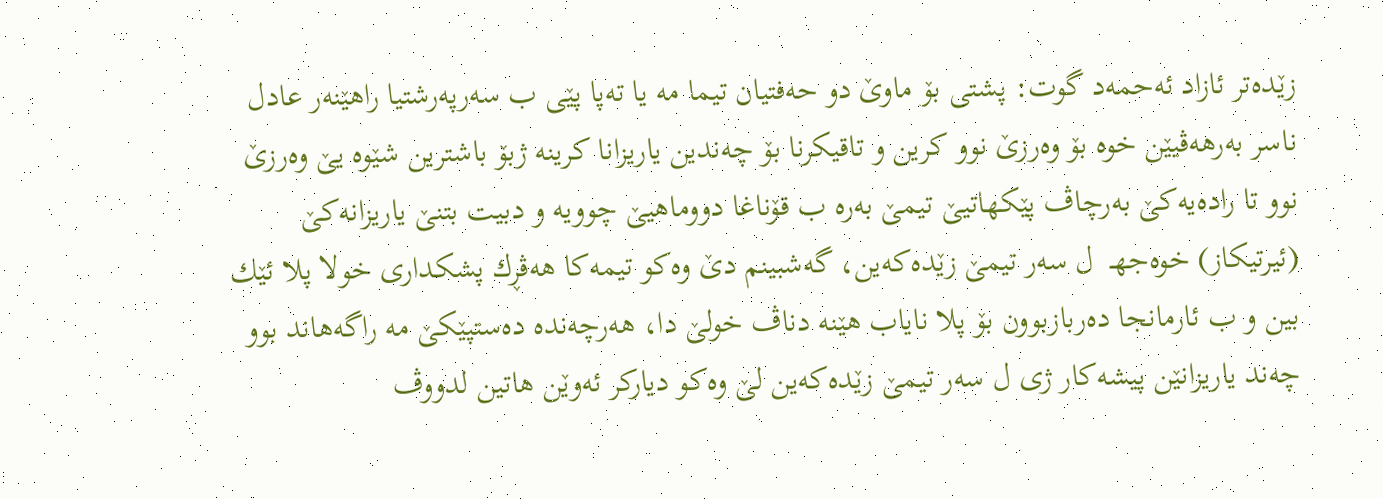زێده‌تر ئازاد ئه‌حمه‌د گوت: پشتی بۆ ماوێ‌ دو حه‌فتیان تیما مه‌ یا ته‌پا پێی ب سه‌رپه‌رشتیا راهێنه‌ر عادل ناسر به‌رهه‌ڤیێن خوه‌ بۆ وه‌رزێ‌ نوو كرین و تاقیكرنا بۆ چه‌ندین یاریزانا كرینه‌ ژبۆ باشترین شێوه‌ یێ‌ وه‌رزێ‌ نوو تا راده‌یه‌كێ‌ به‌رچاڤ پێكهاتیێ‌ تیمێ‌ به‌ره‌ ب قۆناغا دووماهیێ‌ چوویه‌ و دبیت بتنێ‌ یاریزانه‌كێ‌ (ئیرتیكاز) خوه‌جهـ  ل سه‌ر تیمێ‌ زێده‌كه‌ین، گه‌شبینم دێ‌ وه‌كو تیمه‌كا هه‌ڤڕك پشكداری خولا پلا ئێك بین و ب ئارمانجا ده‌ربازبوون بۆ پلا نایاب هێنه‌ دناڤ خولێ‌ دا، هه‌رچه‌نده‌ ده‌ستپێكێ‌ مه‌ راگه‌هاند بوو چه‌ند یاریزانێن پیشه‌كار ژی ل سه‌ر تیمێ‌ زێده‌كه‌ین لێ‌ وه‌كو دیاركر ئه‌وێن هاتین لدووڤ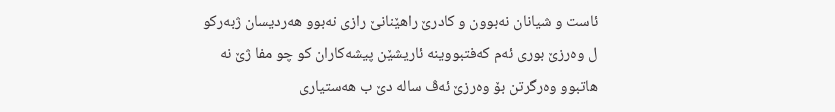ئاست و شیانان نه‌بوون و كادرێ‌ راهێنانێ‌ رازی نه‌بوو هه‌ردیسان ژبه‌ركو ل وه‌رزێ‌ بوری ئه‌م كه‌فتبووینه‌ ئاریشێن پیشه‌كاران كو چو مفا ژێ‌ نه‌ هاتبوو وه‌رگرتن بۆ وه‌رزێ‌ ئه‌ڤ ساله‌ دێ‌ ب هه‌ستیاری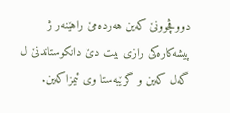دووڤچوونێ‌ كه‌ین هه‌رده‌مێ‌ راهێنه‌ر ژ پیشه‌كاره‌كی رازی بیت دێ‌ دانكوستاندنێ‌ ل گه‌ل كه‌ین و گرێبه‌ستا وی ئیمزاكه‌ین.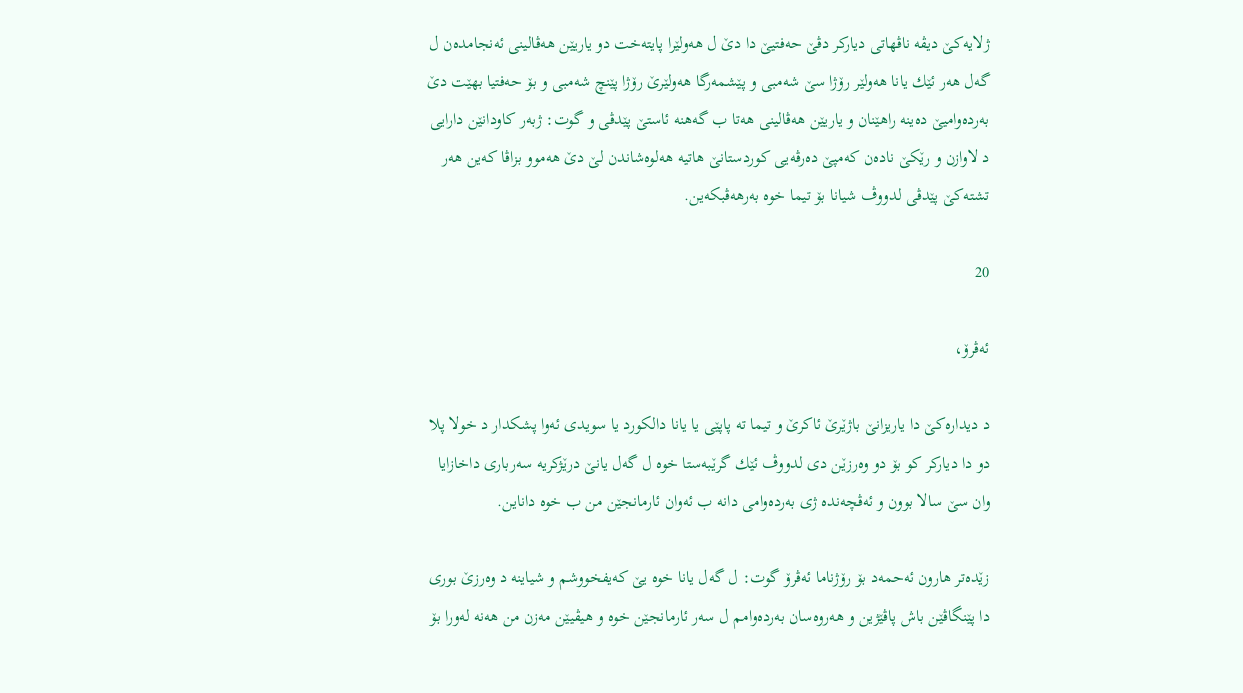ژلایه‌كێ‌ دیڤه‌ ناڤهاتی دیاركر دڤێ‌ حه‌فتیێ‌ دا دێ‌ ل هه‌ولێرا پایته‌خت دو یاریێن هه‌ڤالینی ئه‌نجامده‌ن ل گه‌ل هه‌ر ئێك یانا هه‌ولێر رۆژا سێ‌ شه‌مبی و پێشمه‌رگا هه‌ولێرێ‌ رۆژا پێنچ شه‌مبی و بۆ حه‌فتیا بهێت دێ‌ به‌رده‌وامیێ‌ ده‌ینه‌ راهێنان و یاریێن هه‌ڤالینی هه‌تا ب گه‌هنه‌ ئاستێ‌ پێدڤی و گوت: ژبه‌ر كاودانێن دارایی د لاوازن و رێكێ‌ ناده‌ن كه‌مپێ‌ ده‌رڤه‌یی كوردستانێ‌ هاتیه‌ هه‌لوه‌شاندن لێ‌ دێ‌ هه‌موو بزاڤا كه‌ین هه‌ر تشته‌كێ‌ پێدڤی لدووڤ شیانا بۆ تیما خوه‌ به‌رهه‌ڤبكه‌ین.

20

ئه‌ڤرۆ،

د دیداره‌كێ‌ دا یاریزانێ‌ باژێرێ‌ ئاكرێ‌ و تیما ته‌ پاپێی یا یانا دالكورد یا سویدی ئه‌وا پشكدار د خولا پلا دو دا دیاركر كو بۆ دو وه‌رزێن دی لدووڤ ئێك گرێبه‌ستا خوه‌ ل گه‌ل یانێ‌ درێژكریه‌ سه‌رباری داخازایا وان سێ‌ سالا بوون و ئه‌ڤچه‌نده‌ ژی به‌رده‌وامی دانه‌ ب ئه‌وان ئارمانجێن من ب خوه‌ داناین.

زێده‌تر هارون ئه‌حمه‌د بۆ رۆژناما ئه‌ڤرۆ گوت: ل گه‌ل یانا خوه‌ یێ‌ كه‌یفخووشم و شیاینه‌ د وه‌رزێ‌ بوری دا پێنگاڤێن باش پاڤێژین و هه‌روه‌سان به‌رده‌وامم ل سه‌ر ئارمانجێن خوه‌ و هیڤیێن مه‌زن من هه‌نه‌ له‌ورا بۆ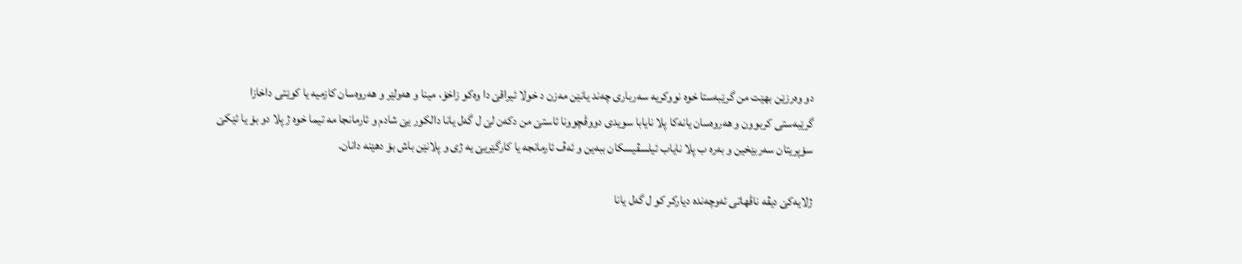دو وه‌رزێن بهێت من گرێبه‌ستا خوه‌ نووكریه‌ سه‌رباری چه‌ند یانێن مه‌زن د خولا ئیراقێ‌ دا وه‌كو زاخۆ، مینا و هه‌ولێر و هه‌روه‌سان كازمیه‌ یا كوێتی داخازا گرێبه‌ستی كربوون و هه‌روه‌سان یانه‌كا پلا نایابا سویدی دووڤچوونا ئاستێ‌ من دكه‌ن لێ‌ ل گه‌ل یانا دالكور یێ‌ شادم و ئارمانجا مه‌ تیما خوه‌ ژ پلا دو بۆ یا ئێكێ‌ سۆپریتان سه‌ربێخین و به‌ره‌ ب پلا نایاب ئیلسڤیسكان ببه‌ین و ئه‌ڤ ئارمانجه‌ یا كارگێریێ‌ یه‌ ژی و پلانێن باش بۆ دهێنه‌ دانان.

ژلایه‌كێ‌ دیڤه‌ ناڤهاتی ئه‌وچه‌نده‌ دیاركر كو ل گه‌ل یانا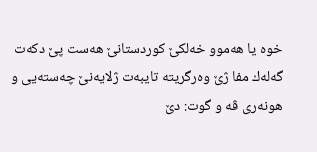خوه‌ یا هه‌موو خه‌لكێ‌ كوردستانێ‌ هه‌ست پێ‌ دكه‌ت گه‌له‌ك مفا ژێ‌ وه‌رگریته‌ تایبه‌ت ژلایه‌نێ‌ چه‌سته‌یی و هونه‌ری ڤه‌ و گوت: دێ‌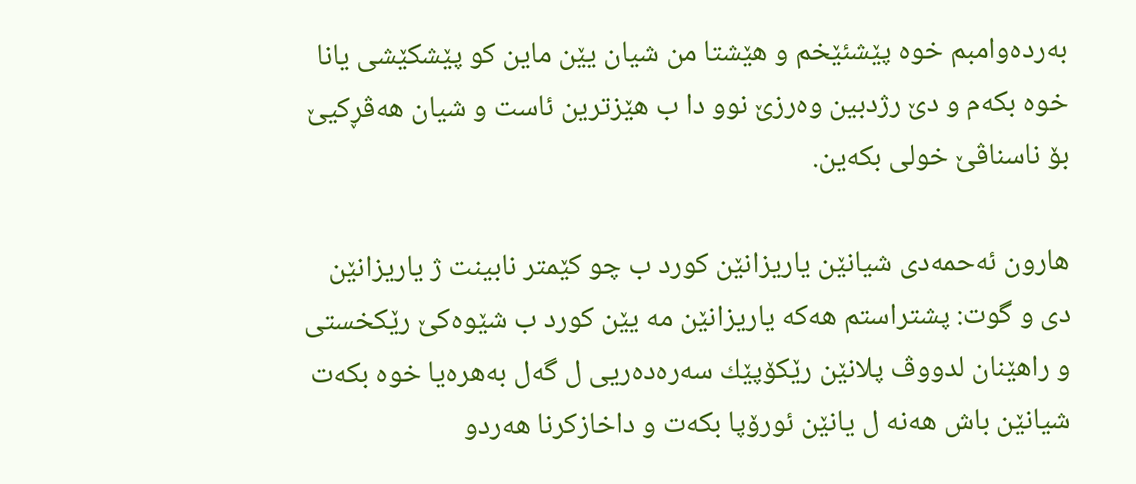به‌رده‌وامبم خوه‌ پێشئێخم و هێشتا من شیان یێن ماین كو پێشكێشی یانا خوه‌ بكه‌م و دێ‌ رژدبین وه‌رزێ‌ نوو دا ب هێزترین ئاست و شیان هه‌ڤڕكیێ‌ بۆ ناسناڤێ‌ خولی بكه‌ین.

هارون ئه‌حمه‌دی شیانێن یاریزانێن كورد ب چو كێمتر نابینت ژ یاریزانێن دی و گوت: پشتراستم هه‌كه‌ یاریزانێن مه‌ یێن كورد ب شێوه‌كێ‌ رێكخستی و راهێنان لدووڤ پلانێن رێكۆپێك سه‌ره‌ده‌ریی ل گه‌ل به‌هره‌یا خوه‌ بكه‌ت شیانێن باش هه‌نه‌ ل یانێن ئورۆپا بكه‌ت و داخازكرنا هه‌ردو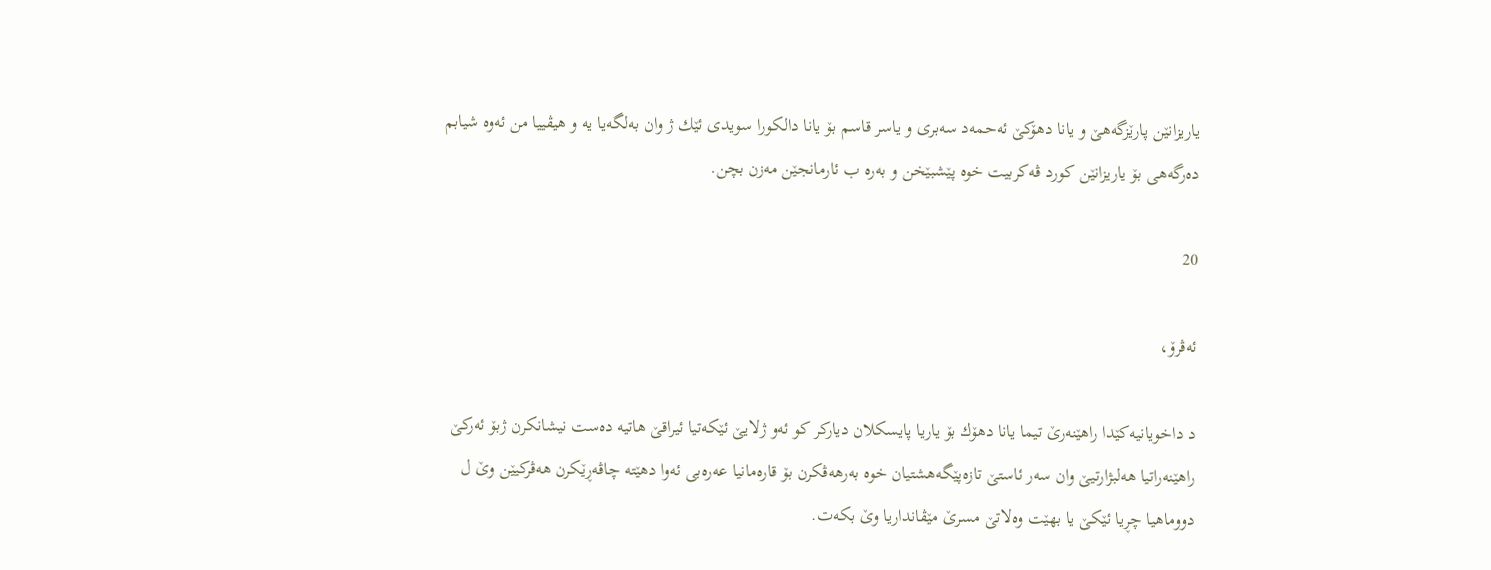یاریزانێن پارێزگه‌هێ‌ و یانا دهۆكێ‌ ئه‌حمه‌د سه‌بری و یاسر قاسم بۆ یانا دالكورا سویدی ئێك ژ وان به‌لگه‌یا یه‌ و هیڤییا من ئه‌وه‌ شیابم ده‌رگه‌هی بۆ یاریزانێن كورد ڤه‌كربیت خوه‌ پێشبێخن و به‌ره‌ ب ئارمانجێن مه‌زن بچن.

20

ئه‌ڤرۆ،

د داخویانیه‌كێدا راهێنه‌رێ‌ تیما یانا دهۆك بۆ یاریا پایسكلان دیاركر كو ئه‌و ژلایێ‌ ئێكه‌تیا ئیراقێ‌ هاتیه‌ ده‌ست نیشانكرن ژبۆ ئه‌ركێ‌ راهێنه‌راتیا هه‌لبژارتیێ‌ وان سه‌ر ئاستێ‌ تازه‌پێگه‌هشتیان خوه‌ به‌رهه‌ڤكرن بۆ قاره‌مانیا عه‌ره‌بی ئه‌وا دهێته‌ چاڤه‌ڕێكرن هه‌ڤركیێن وێ‌ ل دووماهیا چڕیا ئێكێ‌ یا بهێت وه‌لاتێ‌ مسرێ‌ مێڤانداریا وێ‌ بكه‌ت.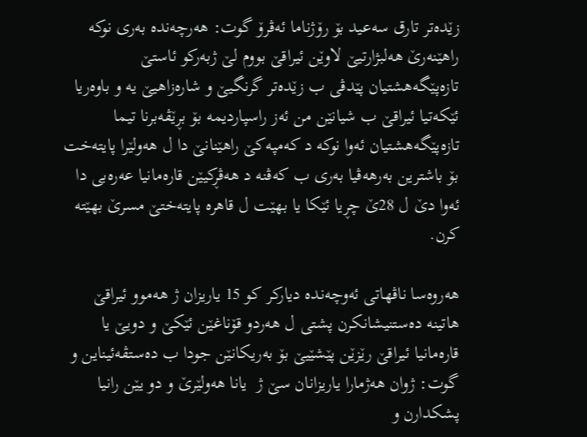زێده‌تر تارق سه‌عید بۆ رۆژناما ئه‌ڤرۆ گوت: هه‌رچه‌نده‌ به‌ری نوكه‌ راهێنه‌رێ‌ هه‌لبژارتیێ‌ لاوێن ئیراقێ‌ بووم لێ‌ ژبه‌ركو ئاستێ‌ تازه‌پێگه‌هشتیان پێدڤی ب زێده‌تر گرنگیێ‌ و شاره‌زاهیێ‌ یه‌ و باوه‌ریا ئێكه‌تیا ئیراقێ‌ ب شیانێن من ئه‌ز راسپاردیمه‌ بۆ بڕێڤه‌برنا تیما تازه‌پێگه‌هشتیان ئه‌وا نوكه‌ د كه‌مپه‌كێ‌ راهێنانێ‌ دا ل هه‌ولێرا پایته‌خت بۆ باشترین به‌رهه‌ڤیا به‌ری ب كه‌ڤنه‌ د هه‌ڤڕكیێن قاره‌مانیا عه‌ره‌بی دا ئه‌وا دێ‌ ل 28ێ‌ چڕیا ئێكا یا بهێت ل قاهره‌ پایته‌ختێ‌ مسرێ‌ بهێته‌ كرن.

هه‌روه‌سا ناڤهاتی ئه‌وچه‌نده‌ دیاركر كو 15 یاریزان ژ هه‌موو ئیراقێ‌ هاتینه‌ ده‌ستنیشانكرن پشتی ل هه‌ردو قۆناغێن ئێكێ‌ و دویێ‌ یا قاره‌مانیا ئیراقێ‌ رێزێن پێشێیێ‌ بۆ به‌ریكانێن جودا ب ده‌ستڤه‌ئیناین و گوت: ژوان هه‌ژمارا یاریزانان سێ‌ ژ  یانا هه‌ولێرێ‌ و دو یێن رانیا پشكدارن و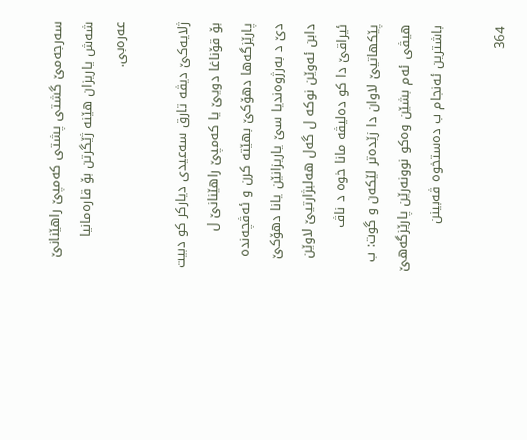سه‌رجه‌مێ‌ گشتی پشتی كه‌مپێ‌ راهێنانێ‌ شه‌ش یاریزان هێنه‌ ژێگرتن بۆ قاره‌مانیا عه‌ره‌بی.

ژلایه‌كێ‌ دیڤه‌ تارق سه‌عیدی دیاركر كو دبیت بۆ قۆناغا دویێ‌ یا كه‌مپێ‌ راهێنانێ‌ ل پارێزگه‌ها دهۆكێ‌ بهێته‌ كرن و ئه‌ڤچه‌نده‌ دێ‌ د به‌رژوه‌ندیا سێ‌ یاریزانێن یانا دهۆكێ‌ دابن ئه‌وێن نوكه‌ ل گه‌ل هه‌لبژارتیێ‌ لاوێن ئیراقێ‌ دا كو ده‌لیڤه‌ مانا خوه‌ د ناڤ پێكهاتیێ‌ لاوان دا زێده‌تر لێكه‌ن و گوت: ب هیڤی ئه‌م بشێن وه‌كو نوونه‌رێن پارێزگه‌هێ‌ باشترین ئه‌نجام ب ده‌ستخوه‌ ڤه‌بینن

364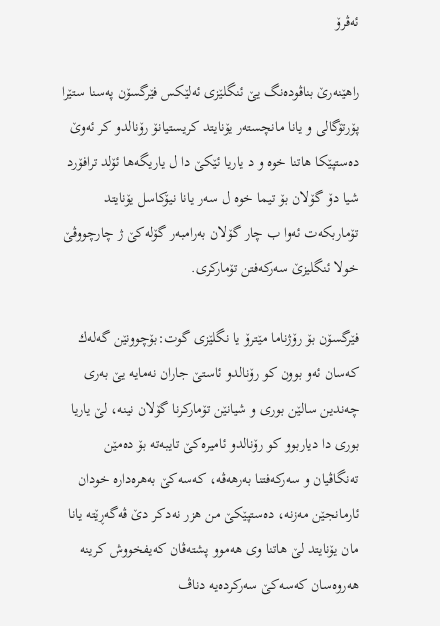ئه‌ڤرۆ

راهێنه‌رێ‌ بناڤوده‌نگ یێ‌ ئنگلێزی ئه‌لێكس فێرگسۆن په‌سنا ستێرا پۆرتۆگالی و یانا مانچسته‌ر یۆنایتد كریستیانۆ رۆنالدو كر ئه‌وێ‌ ده‌ستپێكا هاتنا خوه‌ و د یاریا ئێكێ‌ دا ل یاریگه‌ها ئۆلد ترافۆرد شیا دۆ گۆلان بۆ تیما خوه‌ ل سه‌ر یانا نیۆكاسل یۆنایتد تۆماربكه‌ت ئه‌وا ب چار گۆلان به‌رامبه‌ر گۆله‌كێ‌ ژ چارچووڤێ‌ خولا ئنگلیزێ‌ سه‌ركه‌فتن تۆماركری.

فێرگسۆن بۆ رۆژناما مێترۆ یا نگلێزی گوت:بۆچوونێن گه‌له‌ك كه‌سان ئه‌و بوون كو رۆنالدو ئاستێ‌ جاران نه‌مایه‌ یێ‌ به‌ری چه‌ندین سالێن بوری و شیانێن تۆماركرنا گۆلان نینه‌، لێ‌ یاریا بوری دا دیاربوو كو رۆنالدو ئامیره‌كێ‌ تایبه‌ته‌ بۆ ده‌مێن ته‌نگاڤیان و سه‌ركه‌فتنا به‌رهه‌ڤه‌، كه‌سه‌كێ‌ به‌هره‌داره‌ خودان ئارمانجێن مه‌زنه‌، ده‌ستپێكێ‌ من هزر نه‌دكر دێ‌ ڤه‌گه‌ڕێته‌ یانا مان یۆنایتد لێ‌ هاتنا وی هه‌موو پشته‌ڤان كه‌یفخووش كرینه‌ هه‌روه‌سان كه‌سه‌كێ‌ سه‌ركرده‌یه‌ دناڤ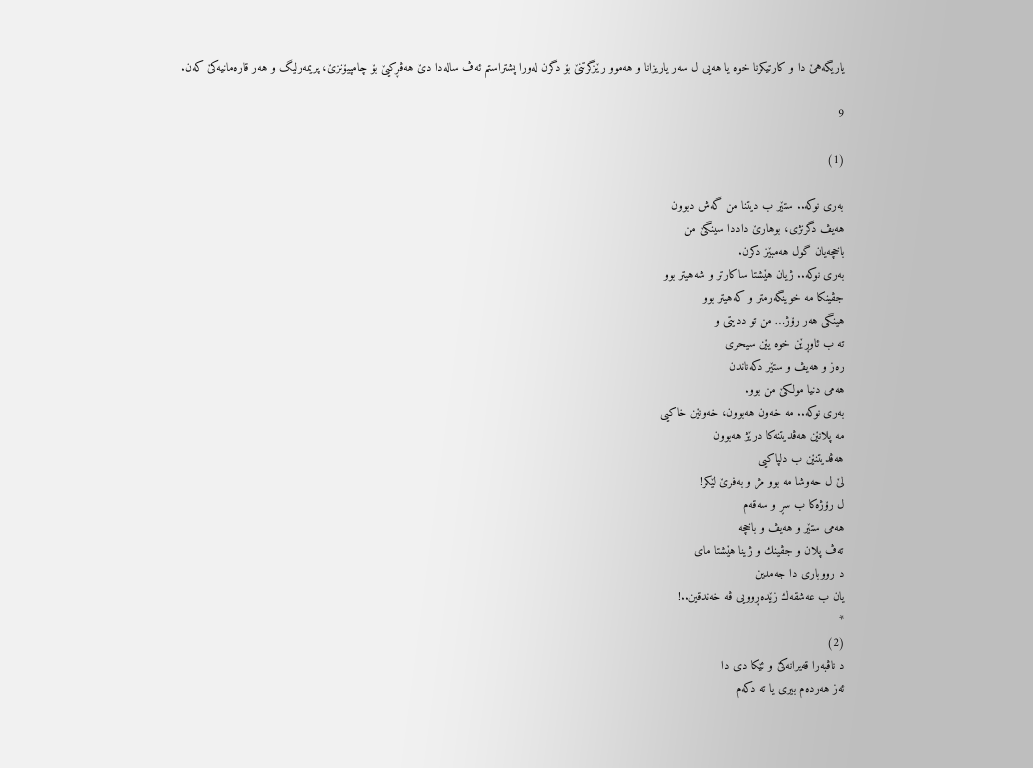یاریگه‌هێ‌ دا و كارتیكرنا خوه‌ یا هه‌یی ل سه‌ر یاریزانا و هه‌موو رێزگرتنێ‌ بۆ دگرن له‌ورا پشتراستم ئه‌ڤ ساله‌دا دێ‌ هه‌ڤڕكیێ‌ بۆ چامپیۆنزێ‌، پریمه‌رلیگ و هه‌ر قاره‌مانیه‌كێ‌ كه‌ن.

9

(1)

به‌ری نوكه‌.. ستێر ب دیتنا من گه‌ش دبوون
هه‌یڤ دگرنژی، بوهارێ داددا سینگێ من
باخچه‌یان گول هه‌مبێز دكرن.
به‌ری نوكه‌.. ژیان هێشتا ساكارتر و شه‌هیتر بوو
جڤینكا مه‌ خوینگه‌رمتر و كه‌هیتر بوو
هینگی هه‌ر رۆژ… من تو ددیتی و
ته‌ ب ئاوڕێن خوه‌ یێن سیحری
ره‌ز و هه‌یڤ و ستێر دكه‌ناندن
هه‌می دنیا مولكێ من بوو.
به‌ری نوكه‌.. مه‌ خه‌ون هه‌بوون، خه‌ونێن خاكیی
مه‌ پلانێن هه‌ڤدیتنه‌كا درێژ هه‌بوون
هه‌ڤدیتنێن ب دلپاكیی
لێ ل حه‌وشا مه‌ بوو مژ و به‌فرێ لێكر!
ل رۆژه‌كا ب سڕ و سه‌قه‌م
هه‌می ستێر و هه‌یڤ و باخچه‌
ته‌ڤ پلان و جڤینك و ژینا هێشتا مای
د رووباری دا جه‌مدین
یان ب عه‌شقه‌ك زێده‌ڕوویی ڤه‌ خه‌ندقین..!
*
(2)
د ناڤبه‌را قه‌یرانه‌كێ و ئێكا دی دا
ئه‌ز هه‌رده‌م بیری یا ته‌ دكه‌م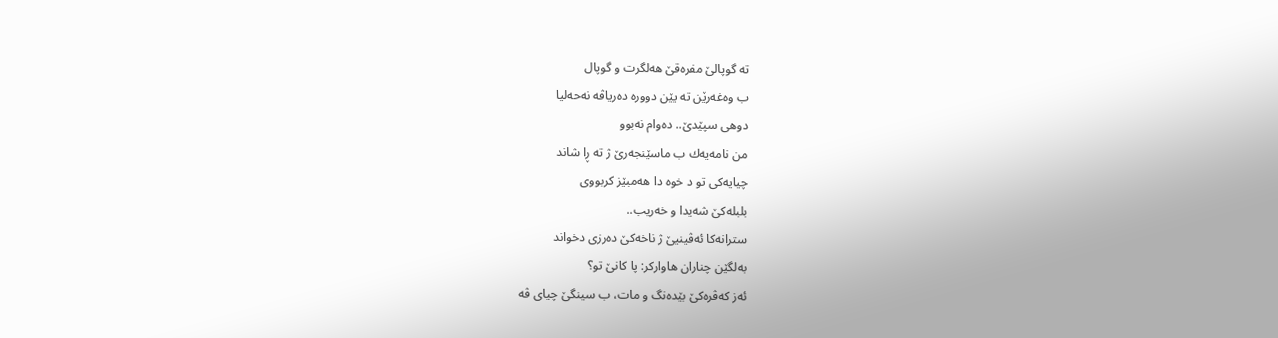ته‌ گوپالێ مفره‌قێ هه‌لگرت و گوپال
ب وه‌غه‌رێن ته‌ یێن دووره‌ ده‌ریاڤه‌ نه‌حه‌لیا
دوهی سپێدێ.. ده‌وام نه‌بوو
من نامه‌یه‌ك ب ماسێنجه‌رێ ژ ته‌ ڕا شاند
چیایه‌كی تو د خوه‌ دا هه‌مبێز كربووی
بلبله‌كێ شه‌یدا و خه‌ریب..
سترانه‌كا ئه‌ڤینیێ ژ ناخه‌كێ ده‌رزی دخواند
به‌لگێن چناران هاواركر: پا كانێ تو؟
ئه‌ز كه‌ڤره‌كێ بێده‌نگ و مات، ب سینگێ چیای ڤه‌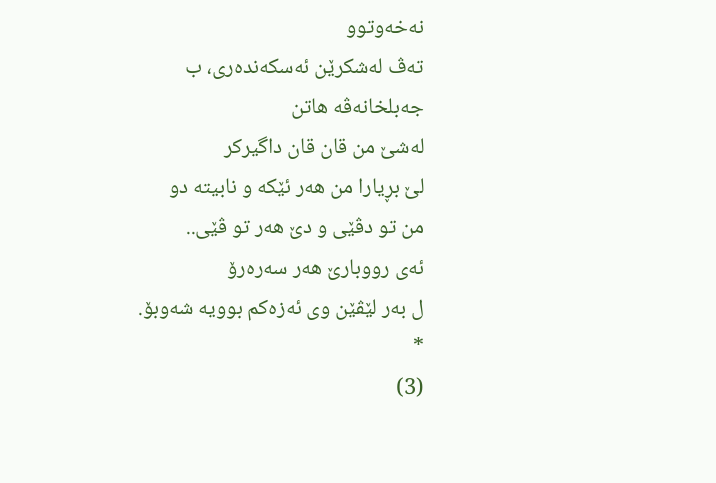نه‌خه‌وتوو
ته‌ڤ له‌شكرێن ئه‌سكه‌نده‌ری، ب جه‌بلخانه‌ڤه‌ هاتن
له‌شێ من قان قان داگیركر
لێ بڕیارا من هه‌ر ئێكه‌ و نابیته‌ دو
من تو دڤێی و دێ هه‌ر تو ڤێی..
ئه‌ی رووبارێ هه‌ر سه‌ره‌رۆ
ل به‌ر لێڤێن وی ئه‌زه‌كم بوویه‌ شه‌وبۆ.
*
(3)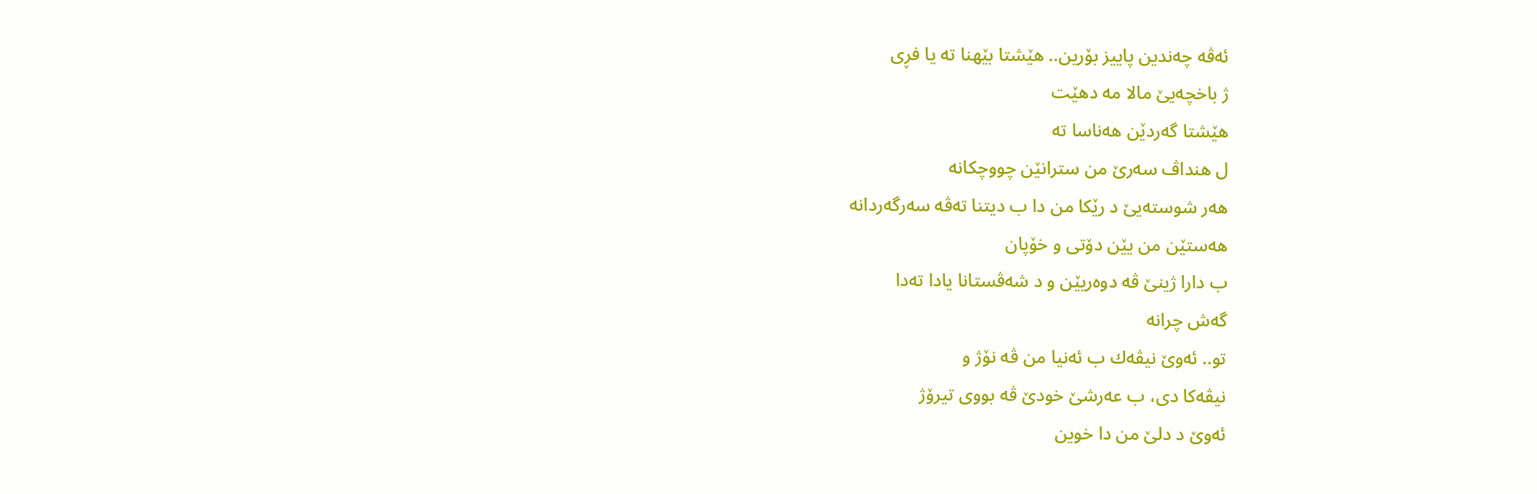ئه‌ڤه‌ چه‌ندین پاییز بۆرین.. هێشتا بێهنا ته‌ یا فڕی
ژ باخچه‌یێ مالا مه‌ دهێت
هێشتا گه‌ردێن هه‌ناسا ته‌
ل هنداڤ سه‌رێ من سترانێن چووچكانه‌
هه‌ر شوسته‌یێ د رێكا من دا ب دیتنا ته‌ڤه‌ سه‌رگه‌ردانه‌
هه‌ستێن من یێن دۆتی و خۆپان
ب دارا ژینێ ڤه‌ دوه‌ریێن و د شه‌ڤستانا یادا ته‌دا
گه‌ش چرانه‌
تو.. ئه‌وێ نیڤه‌ك ب ئه‌نیا من ڤه‌ نۆژ و
نیڤه‌كا دی، ب عه‌رشێ خودێ ڤه‌ بووی تیرۆژ
ئه‌وێ د دلێ من دا خوین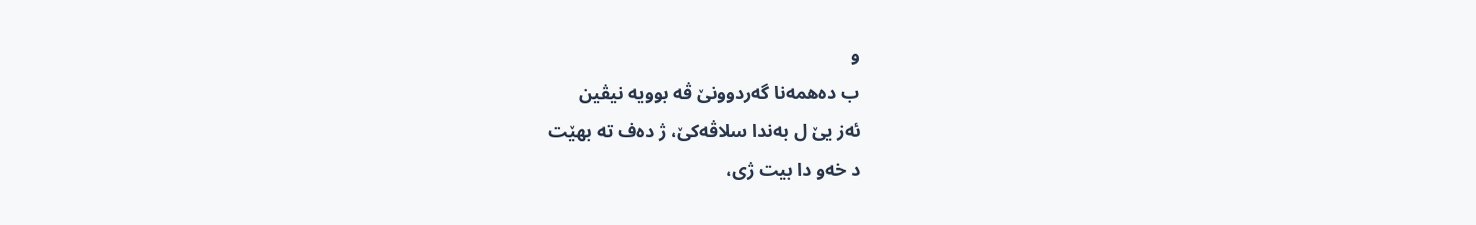و
ب ده‌همه‌نا گه‌ردوونێ ڤه‌ بوویه‌ نیڤین
ئه‌ز یێ ل به‌ندا سلاڤه‌كێ، ژ ده‌ف ته‌ بهێت
د خه‌و دا بیت ژی،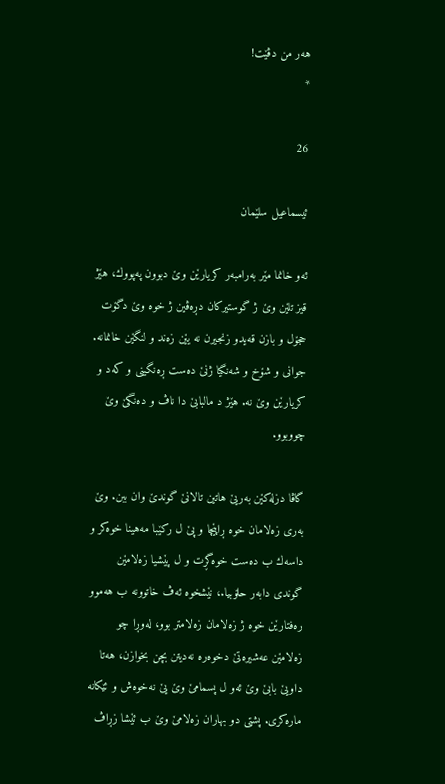هه‌ر من دڤێت!
*

26

ئیسماعیل سلێمان

ئه‌و خانما مێر به‌رامبه‌ر كریارێن وێ دبوون په‌پووك، هێژ قیز تلێن وێ ژ گوستیركان دڕه‌ڤین ژ خوه‌ وێ دگۆت حجۆل و بازن قه‌یدو زنجیرن نه‌ یێن زه‌ند و لنگێن خانمانه‌. جوانی و شۆخ و شه‌نگیا ژنێ ده‌ست ڕه‌نگینی و كه‌د و كریارێن وێ نه‌. هێژ د مالبابێ دا ناڤ و ده‌نگێ وێ چووبوو.

گاڤا دزله‌كێن به‌ریێ هاتین تالانێ گوندێ وان ببن. وێ به‌ری زه‌لامان خوه‌ ڕاپێچا و پێ ل ركێبا مه‌هینا خوه‌كر و داسه‌ك ب ده‌ست خوه‌گڕت و ل پێشیا زه‌لامێن گوندی دابه‌ر حلۆبیا.، نێشخوه‌ ئه‌ڤ خاتوونه‌ ب هه‌موو ره‌فتارێن خوه‌ ژ زه‌لامان زه‌لامتر بوو، له‌وڕا چو زه‌لامێن عه‌شیره‌تێ دخوه‌ره‌ نه‌دیتن بچن بخوازن، هه‌تا داویێ بابێ وێ ئه‌و ل پسمامێ وێ یێ نه‌خوه‌ش و ئێكانه‌ ماره‌كری. پشتی دو بهاران زه‌لامێ وێ ب ئێشا زڕاڤ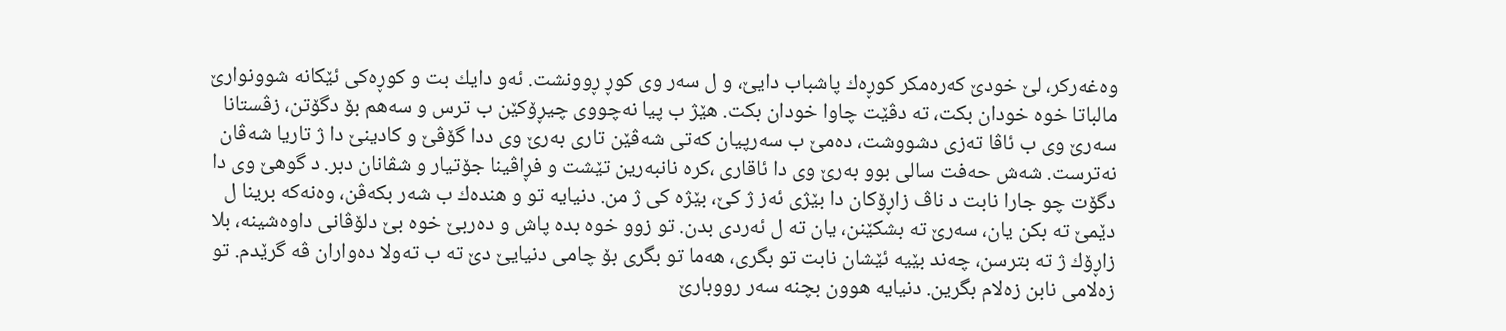وه‌غه‌ركر، لێ خودێ كه‌ره‌مكر كوڕه‌ك پاشباب دایێ، و ل سه‌ر وی كوڕ ڕوونشت. ئه‌و دایك بت و كوڕه‌كی ئێكانه‌ شوونوارێ مالباتا خوه‌ خودان بكت، ته‌ دڤێت چاوا خودان بكت. هێژ ب پیا نه‌چووی چیڕۆكێن ب ترس و سه‌هم بۆ دگۆتن، زڤستانا سه‌رێ وی ب ئاڤا ته‌زی دشووشت، ده‌مێ ب سه‌رپیان كه‌تی شه‌ڤێن تاری به‌رێ وی ددا گۆڤێ و كادینێ دا ژ تاریا شه‌ڤان نه‌ترست. شه‌ش حه‌فت سالی بوو به‌رێ وی دا ئاقاری ،كره‌ نانبه‌رین تێشت و فڕاڤینا جۆتیار و شڤانان دبر. د گوهێ وی دا دگۆت چو جارا نابت د ناڤ زاڕۆكان دا بێژی ئه‌ز ژ كێ، بێژه‌ كی ژ من. دنیایه‌ تو و هنده‌ك ب شه‌ر بكه‌ڤن، وه‌نه‌كه‌ برینا ل دێمێ ته‌ بكن یان، سه‌رێ ته‌ بشكێنن، یان ته‌ ل ئه‌ردی بدن. تو زوو خوه‌ بده‌ پاش و ده‌ربێ خوه‌ بێ دلۆڤانی داوه‌شینه‌، بلا زاڕۆك ژ ته‌ بترسن، چه‌ند بێیه‌ ئێشان نابت تو بگری، هه‌ما تو بگری بۆ چامی دنیایێ دێ ته‌ ب ته‌ولا ده‌واران ڤه‌ گرێدم. تو زه‌لامی نابن زه‌لام بگرین. دنیایه‌ هوون بچنه‌ سه‌ر رووبارێ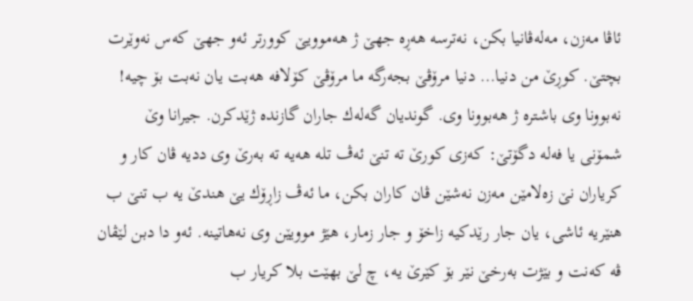ئاڤا مه‌زن، مه‌له‌ڤانیا بكن، نه‌ترسه‌ هه‌ڕه‌ جهێ ژ هه‌موویێ كوورتر ئه‌و جهێ كه‌س نه‌وێرت بچتێ. كوڕێ من دنیا… دنیا مرۆڤێ بجه‌رگه‌ ما مرۆڤێ كۆلافه‌ هه‌بت یان نه‌بت بۆ چیه‌! نه‌بوونا وی باشتره‌ ژ هه‌بوونا وی. گوندیان گه‌له‌ك جاران گازنده‌ ژێدكرن. جیرانا وێ  شمۆنی یا فه‌له‌ دگۆتێ: كه‌زی كورێ ته‌ تنێ ئه‌ڤ تله‌ هه‌یه‌ ته‌ به‌رێ وی ددیه‌ ڤان كار و كریاران نێ زه‌لامێن مه‌زن نه‌شێن ڤان كاران بكن، ما ئه‌ڤ زاڕۆك یێ هندێ یه‌ ب تنێ ب هنێریه‌ ئاشی، یان جار رێدكیه‌ زاخۆ و جار زمار، هێژ موویێن وی نه‌هاتینه‌. ئه‌و دا دبن لێڤان ڤه‌ كه‌نت و بێژت به‌رخێ نێر بۆ كێرێ یه‌، چ لێ بهێت بلا كریار ب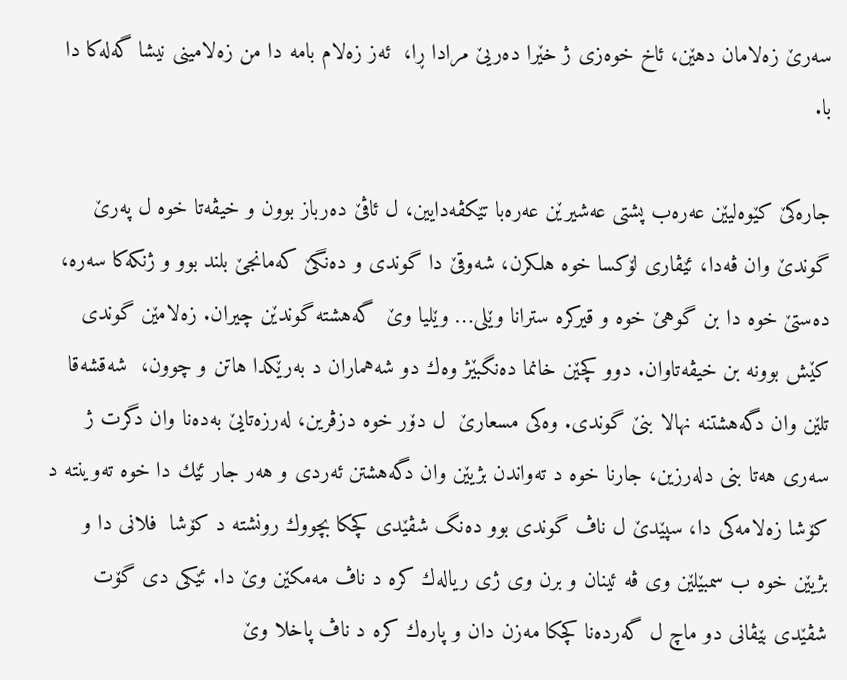سه‌رێ زه‌لامان دهێن، ئاخ خوه‌زی ژ خێرا ده‌ریێ مرادا ڕا،  ئه‌ز زه‌لام بامه‌ دا من زه‌لامینی نیشا گه‌له‌كا دا با.

جاره‌كێ كێوه‌لیێن عه‌ره‌ب پشتی عه‌شیرێن عه‌ره‌با تێكڤه‌دایین، ل ئاڤێ ده‌رباز بوون و خیڤه‌تا خوه‌ ل په‌رێ گوندێ وان ڤه‌دا، ئێڤاری لۆكسا خوه‌ هلكرن، شه‌وقێ دا گوندی و ده‌نگێ كه‌مانجێ بلند بوو و ژنكه‌كا سه‌ره‌، ده‌ستێ خوه‌ دا بن گوهێ خوه‌ و قیركره‌ سترانا وێلی… وێلیا وێ  گه‌هشته‌ گوندێن چیران. زه‌لامێن گوندی كێش بوونه‌ بن خیڤه‌تا‌وان. دوو كچێن خانما ده‌نگبێژ وه‌ك دو شه‌هماران د به‌رێكدا هاتن و چوون،  شه‌قشه‌قا تلێن وان دگه‌هشتنه‌ نهالا بنێ گوندی. وه‌كی مسعارێ  ل دۆر خوه‌ دزڤرین، له‌رزه‌تایێ به‌ده‌نا وان دگرت ژ سه‌ری هه‌تا بنی دله‌رزین، جارنا خوه‌ د ته‌واندن بژیێن وان دگه‌هشتن ئه‌ردی و هه‌ر جار ئێك دا خوه‌ ته‌وینته‌ د كۆشا زه‌لامه‌كی دا، سپێدێ ل ناڤ گوندی بوو ده‌نگ شڤێدی كچكا بچووك رونشته‌ د كۆشا  فلانی دا و بژیێن خوه‌ ب سمبێلێن وی ڤه‌ ئینان و برن وی ژی ریاله‌ك كره‌ د ناڤ مه‌مكێن وێ دا. ئێكی دی گۆت شڤێدی بێڤانی دو ماچ ل گه‌رده‌نا كچكا مه‌زن دان و پاره‌ك كره‌ د ناڤ پاخلا وێ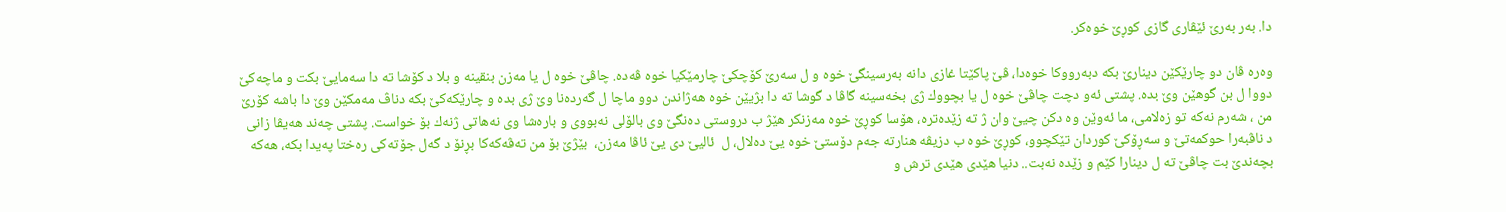دا. به‌ر به‌رێ ئێڤاری گازی كوڕێ خوه‌كر.

وه‌ره‌ ڤان دو چارێكێن دینارێ بكه‌ دبه‌رووكا خوه‌دا، ڤێ پاكێتا غازی دانه‌ به‌رسینگێ خوه‌ و ل سه‌رێ كۆچكێ چارمێكیا خوه‌ ڤه‌ده‌. چاڤێ خوه‌ ل یا مه‌زن بنقینه‌ و بلا د كۆشا ته‌ دا سه‌مایێ بكت و ماچه‌كێ دووا ل بن گوهێن وێ بده‌. پشتی ئه‌و دچت چاڤێ خوه‌ ل یا بچووك ژی بخه‌سینه‌ گاڤا د گوشا ته‌ دا بژیێن خوه‌ هه‌ژاندن دوو ماچا ل گه‌رده‌نا وێ ژی بده‌ و چارێكه‌كێ بكه‌ دناڤ مه‌مكێن وێ دا باشه‌ كۆرێ من ، شه‌رم نه‌كه‌ تو زه‌لامی، ما ئه‌وێن وه‌ دكن چیێ وان ژ ته‌ زێده‌تره‌، هۆسا كوڕێ خوه‌ مه‌زنكر هێژ ب دروستی ده‌نگێ وی بالۆلی نه‌بووی و باره‌شا وی نه‌هاتی ژنه‌ك بۆ خواست. پشتی چه‌ند هه‌یڤا زانی د ناڤبه‌را حوكمه‌تێ و سه‌ڕۆكێ كوردان تێكچوو، كوڕێ خوه‌ ب دزیڤه‌ هنارته‌ جه‌م دۆستێ خوه‌ یێ ده‌لال، ل  ئالیێ دی یێ ئاڤا مه‌زن،  بێژێ بۆ من ته‌ڤه‌كه‌كا بڕنۆ د گه‌ل جۆته‌كی ره‌ختا په‌یدا بكه‌، هه‌كه‌ بچه‌ندێ بت چاڤێ ته‌ ل دینارا كێم و زێده‌ نه‌بت.. دنیا هێدی هێدی ترش و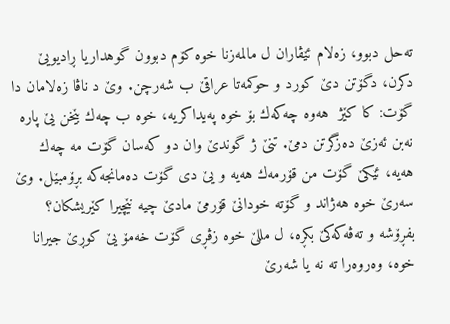ته‌حل دبوو، زه‌لام ئێڤاران ل مالمه‌زنا خوه‌ كۆم دبوون گوهداریا ڕادیویێ دكرن، دگۆتن دێ كورد و حوكمه‌تا عراقێ ب شه‌رچن. وێ د ناڤا زه‌لامان دا گۆت: كا كێژ  هه‌وه‌ چه‌كه‌ك بۆ خوه‌ په‌یداكریه‌، خوه‌ ب چه‌ك بێخن یێ پاره‌ نه‌بن ئه‌زێ ده‌زگرتن دمێ. تنێ ژ گوندێ وان دو كه‌سان گۆت مه‌ چه‌ك هه‌یه‌، ئێكێ گۆت من قۆرمه‌ك هه‌یه‌ و یێ دی گۆت ده‌مانجه‌كه‌ بڕۆمبێل. وێ سه‌رێ خوه‌ هه‌ژاند و گۆته‌ خودانێ قۆرمێ مادێ چیه‌ نێچیرا كێریشكان؟ بفڕۆشه‌ و ته‌ڤه‌كه‌كێ بكڕه‌، ل مللێ خوه‌ زڤڕی گۆت خه‌مۆ یێ كوڕێ جیرانا خوه‌، ‌وه‌روه‌را ته‌ نه‌ یا شه‌رێ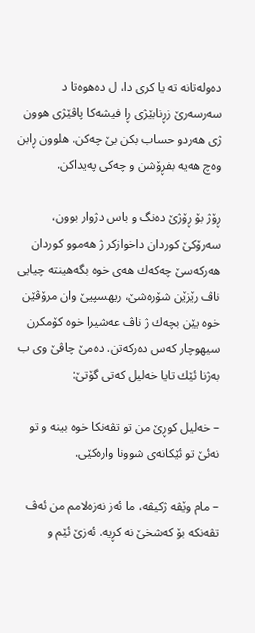ده‌وله‌تانه‌ ته‌ یا كری دا، ل ده‌هوه‌تا د سه‌رسه‌رێ زڕنابێژی ڕا فیشه‌كا پاڤێژی هوون ژی هه‌ردو حساب بكن بێ چه‌كن. هلوون ڕابن وه‌چ هه‌یه‌ بفڕۆشن و چه‌كی په‌یداكن.

ڕۆژ بۆ ڕۆژێ ده‌نگ و باس دژوار بوون، سه‌رۆكێ كوردان داخوازكر ژ هه‌موو كوردان هه‌ركه‌سێ چه‌كه‌ك هه‌ی خوه‌ بگه‌هینته‌ چیایی ناڤ رێزێن شۆره‌شێ، ریهسپیێ وان مرۆڤێن خوه‌ یێن بچه‌ك ژ ناڤ عه‌شیرا خوه‌ كۆمكرن سیهوچار كه‌س ده‌ركه‌تن. ده‌مێ چاڤێ وی ب به‌ژنا ئێك تایا خه‌لیل كه‌تی گۆتێ:

– خه‌لیل كوڕێ من تو تڤه‌نكا خوه‌ بینه‌ و تو نه‌ئێ تو ئێكانه‌ی شوونا واره‌كێی.

– مام وێڤه‌ ژكیڤه‌، ما ئه‌ز نه‌زه‌لامم من ئه‌ڤ تڤه‌نكه‌ بۆ كه‌شخێ نه‌ كڕیه‌. ئه‌زێ ئێم و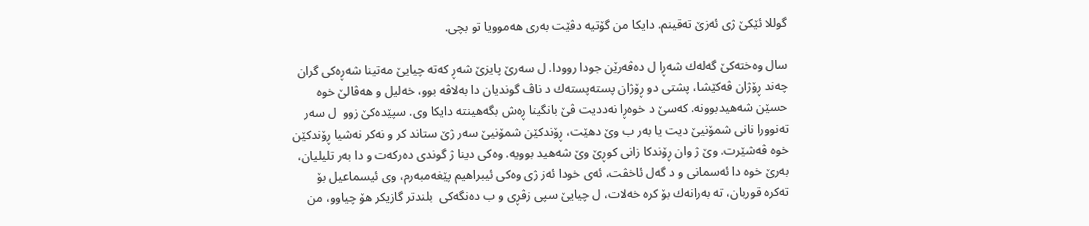گوللا ئێكێ ژی ئه‌زێ ته‌قینم. دایكا من گۆتیه‌ دڤێت به‌ری هه‌موویا تو بچی.

سال وه‌خته‌كێ گه‌له‌ك شه‌ڕا ل ده‌ڤه‌رێن جودا روودا. ل سه‌رێ پایزێ شه‌ڕ كه‌ته‌ چیایێ مه‌تینا شه‌ڕه‌كی گران  چه‌ند ڕۆژان ڤه‌كێشا، پشتی دو ڕۆژان پسته‌پسته‌ك د ناڤ گوندیان دا به‌لاڤه‌ بوو، خه‌لیل و هه‌ڤالێ خوه‌ حسێن شه‌هیدبوونه‌. كه‌سێ د خوه‌ڕا نه‌ددیت ڤێ بانگینا ڕه‌ش بگه‌هینته‌ دایكا وی. سپێده‌كێ زوو  ل سه‌ر ته‌نوورا نانی شمۆنیێ دیت یا به‌ر ب وێ دهێت، ڕۆندكێن شمۆنیێ سه‌ر ژێ ستاند كر و نه‌كر نه‌شیا ڕۆندكێن خوه‌ ڤه‌شێرت. وێ ژ وان ڕۆندكا زانی كوڕێ وێ شه‌هید بوویه‌. وه‌كی دینا ژ گوندی ده‌ركه‌ت و دا به‌ر تلیلیان، به‌رێ خوه‌ دا ئه‌سمانی و د گه‌ل ئاخڤت، ئه‌ی خودا ئه‌ز ژی وه‌كی ئیبراهیم پێغه‌مبه‌رم، وی ئیسماعیل بۆ ته‌كره‌ قوربان، ته‌ به‌رانه‌ك بۆ كره‌ خه‌لات، ل چیایێ سپی زڤڕی و ب ده‌نگه‌كی  بلندتر گازیكر هۆ چیاوو، من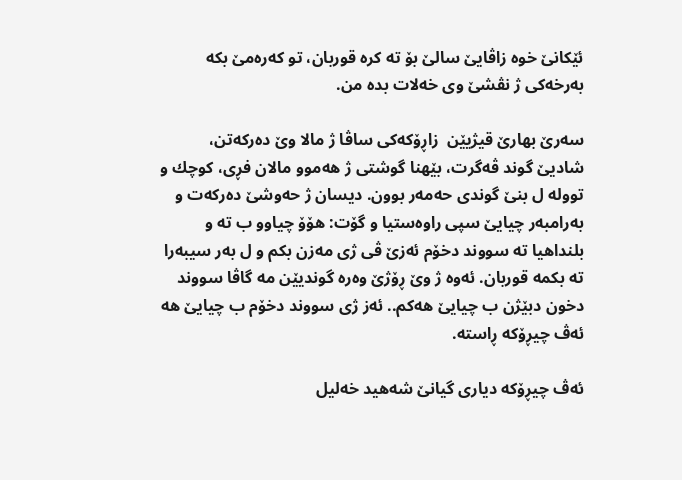ئێكانێ خوه‌ زاڤایێ سالێ بۆ ته‌ كره‌ قوربان، تو كه‌ره‌مێ بكه‌ به‌رخه‌كی ژ نڤشێ وی خه‌لات بده‌ من.

سه‌رێ بهارێ قیژیێن  زاڕۆكه‌كی ساڤا ژ مالا وێ ده‌ركه‌تن، شادیێ گوند ڤه‌گرت، بێهنا گوشتی ژ هه‌موو مالان فڕی، كوچك و تووله‌ ل بنێ گوندی حه‌مه‌ر بوون. دیسان ژ حه‌وشێ ده‌ركه‌ت و به‌رامبه‌ر چیایێ سپی راوه‌ستیا و گۆت: هۆۆ چیاوو ب ته‌ و بلنداهیا ته‌ سووند دخۆم ئه‌زێ ڤی ژی مه‌زن بكم و ل به‌ر سیبه‌را  ته‌‌ بكمه‌ قوربان. ئه‌وه‌ ژ وێ ڕۆژێ وه‌ره‌ گوندیێن مه‌ گاڤا سووند دخون دبێژن ب چیایێ هه‌كم.. ئه‌ز ژی سووند دخۆم ب چیایێ هه‌ ئه‌ڤ چیڕۆكه‌ ڕاسته‌.

ئه‌ڤ چیڕۆكه‌ دیاری گیانێ شه‌هید خه‌لیل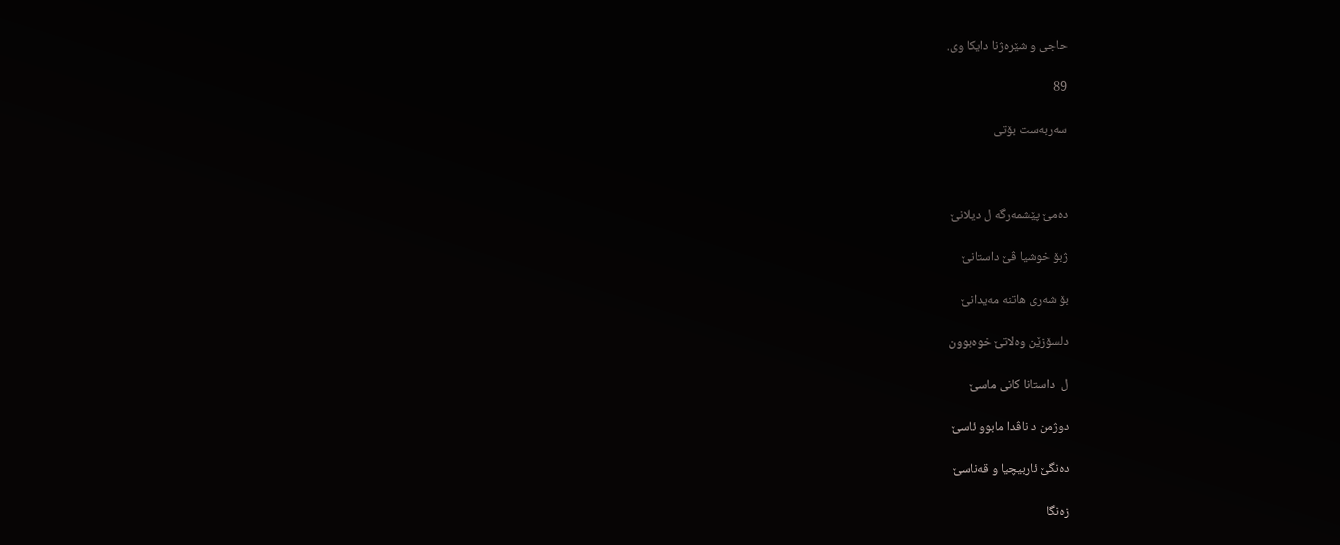حاجی و شێره‌ژنا دایكا وی.

89

سه‌ربه‌ست بۆتی



ده‌مێ پێشمه‌رگه‌ ل دیلانێ

ژبۆ خوشیا ڤێ داستانێ

بۆ شه‌ری هاتنه‌ مه‌یدانێ

دلسۆزێن وه‌لاتێ خوه‌بوون

ل  داستانا كانی ماسێ

دوژمن د ناڤدا مابوو ئاسێ

ده‌نگێ ئاربیچیا و قه‌ناسێ

زه‌نگا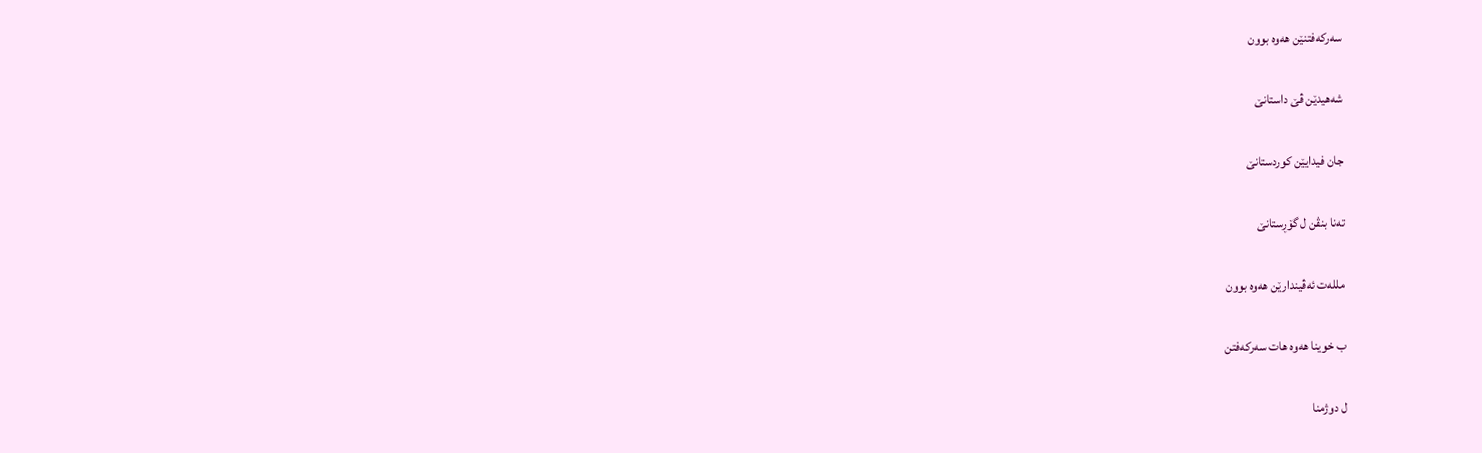سه‌ركه‌فتنێن هه‌وه‌ بوون

شه‌هیدێن ڤێ داستانێ

جان فیدایێن كوردستانێ

ته‌نا بنڤن ل گۆڕستانێ

ملله‌ت ئه‌ڤیندارێن هه‌وه‌ بوون

ب خوینا هه‌وه‌ هات سه‌ركه‌فتن

ل دوژمنا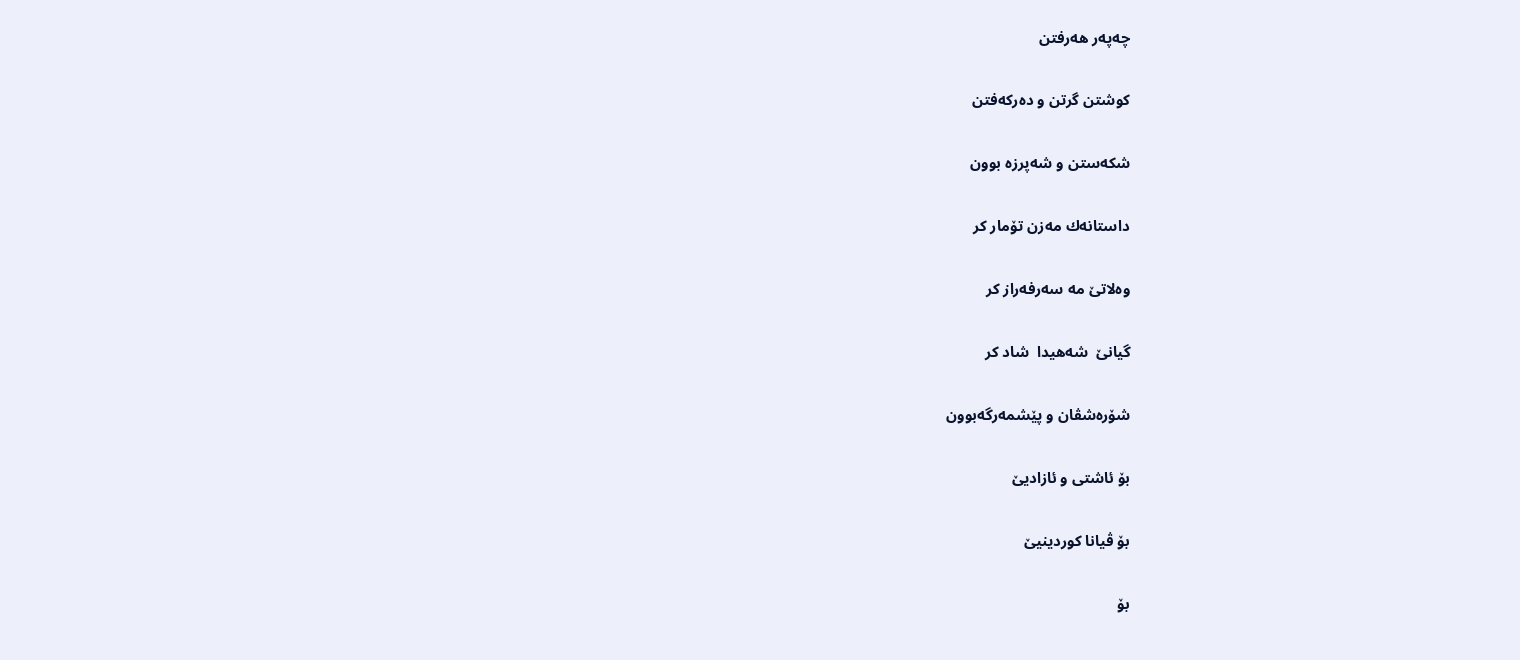چه‌په‌ر هه‌رفتن

كوشتن گرتن و ده‌ركه‌فتن

شكه‌ستن و شه‌پرزه‌ بوون

داستانه‌ك مه‌زن تۆمار كر

وه‌لاتێ مه‌ سه‌رفه‌راز كر

گیانێ  شه‌هیدا  شاد كر

شۆره‌شڤان و پێشمه‌رگه‌بوون

بۆ ئاشتی و ئازادیێ

بۆ ڤیانا كوردینیێ

بۆ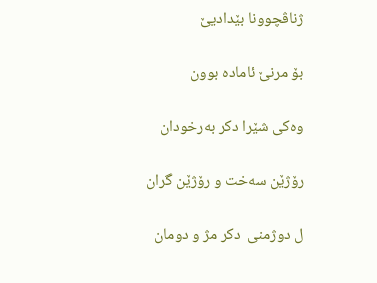ژناڤچوونا بێدادیێ

بۆ مرنێ ئاماده‌ بوون

وه‌كی شێرا دكر به‌رخودان

رۆژێن سه‌خت و رۆژێن گران

ل دوژمنی  دكر مژ و دومان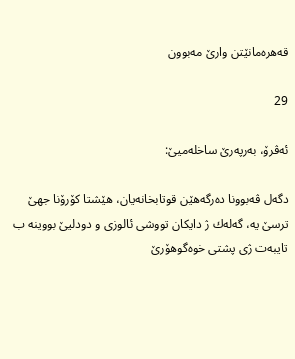قه‌هره‌مانێتن وارێ مه‌بوون

29

ئه‌ڤرۆ، به‌رپه‌رێ‌ ساخله‌میێ‌:

دگه‌ل ڤه‌بوونا ده‌رگه‌هێن قوتابخانه‌یان، هێشتا كۆرۆنا جهێ‌ ترسێ‌ یه‌، گه‌له‌ك ژ دایكان تووشی ئالوزی و دودلیێ‌ بووینه‌ ب تایبه‌ت ژی پشتی خوه‌گوهۆرێ‌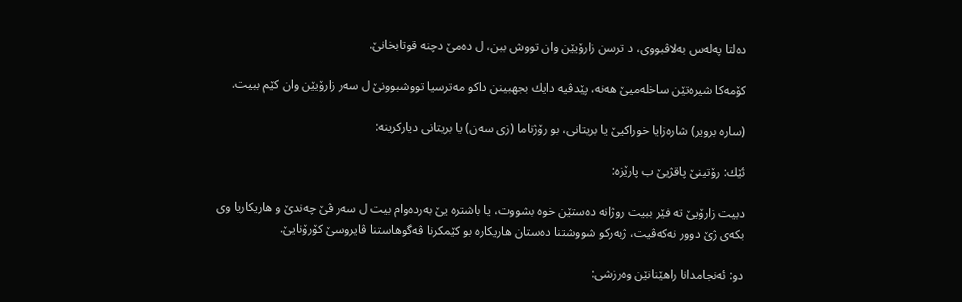ده‌لتا په‌له‌س به‌لاڤبووی، د ترسن زارۆیێن وان تووش ببن، ل ده‌مێ‌ دچنه‌ قوتابخانێ‌.

كۆمه‌كا شیره‌تێن ساخله‌میێ‌ هه‌نه‌، پێدڤیه‌ دایك بجهبینن داكو مه‌ترسیا تووشبوونێ‌ ل سه‌ر زارۆیێن وان كێم ببیت.

(ساره‌ برویر) شاره‌زایا خوراكیێ‌ یا بریتانی، بو رۆژناما (زی سه‌ن) یا بریتانی دیاركرینه‌:

ئێك: رۆتینێ‌ پاقژیێ‌ ب پارێزه‌:

دبیت زارۆیێ‌ ته‌ فێر ببیت روژانه‌ ده‌ستێن خوه‌ بشووت، یا باشتره‌ یێ‌ به‌رده‌وام بیت ل سه‌ر ڤێ‌ چه‌ندێ‌ و هاریكاریا وی بكه‌ی ژێ‌ دوور نه‌كه‌ڤیت، ژبه‌ركو شووشتنا ده‌ستان هاریكاره‌ بو كێمكرنا ڤه‌گوهاستنا ڤایروسێ‌ كۆرۆنایێ‌.

دو: ئه‌نجامدانا راهێنانێن وه‌رزشی: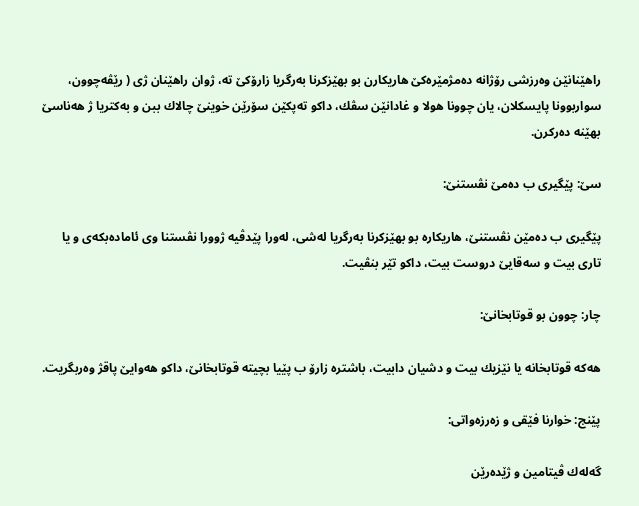راهێنانێن وه‌رزشی رۆژانه‌ ده‌مژمێره‌كێ‌ هاریكارن بو بهێزكرنا به‌رگریا زارۆكێ‌ ته‌، ژوان راهێنان ژی ( رێڤه‌چوون، سواربوونا پایسكلان، یان چوونا هولا و غادانێن سڤك، داكو ته‌پكێن سۆرێن خوینێ‌ چالاك ببن و به‌كتریا ژ هه‌ناسێ‌ بهێنه‌ ده‌ركرن.

سێ‌: پێگیری ب ده‌مێ‌ نڤستنێ‌:

پێگیری ب ده‌مێن نڤستنێ‌، هاریكاره‌ بو بهێزكرنا به‌رگریا له‌شی، له‌ورا پێدڤیه‌ ژوورا نڤستنا وی ئاماده‌بكه‌ی و یا تاری بیت و سه‌قایێ‌ دروست بیت، داكو تێر بنڤیت.

چار: چوون بو قوتابخانێ‌:

هه‌كه‌ قوتابخانه‌ یا نێزیك بیت و دشیان دابیت، باشتره‌ زارۆ ب پێیا بچیته‌ قوتابخانێ‌، داكو هه‌وایێ‌ پاقژ وه‌ربگریت.

پێنج: خوارنا فێقی و زه‌رزه‌واتی:

گه‌له‌ك ڤیتامین و ژێده‌رێن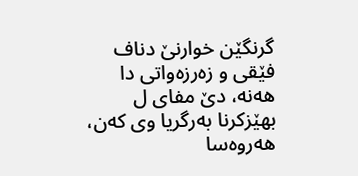گرنگێن خوارنێ‌ دناف فێقی و زه‌رزه‌واتی دا هه‌نه‌، دێ‌ مفای ل بهێزكرنا به‌رگریا وی كه‌ن، هه‌روه‌سا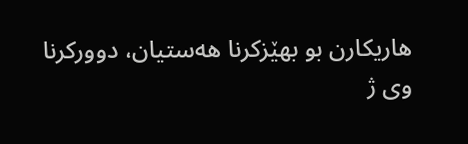هاریكارن بو بهێزكرنا هه‌ستیان، دووركرنا وی ژ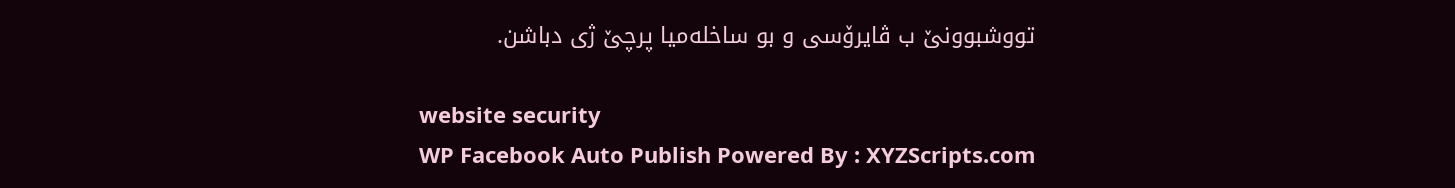تووشبوونێ‌ ب ڤایرۆسی و بو ساخله‌میا پرچێ‌ ژی دباشن.

website security
WP Facebook Auto Publish Powered By : XYZScripts.com